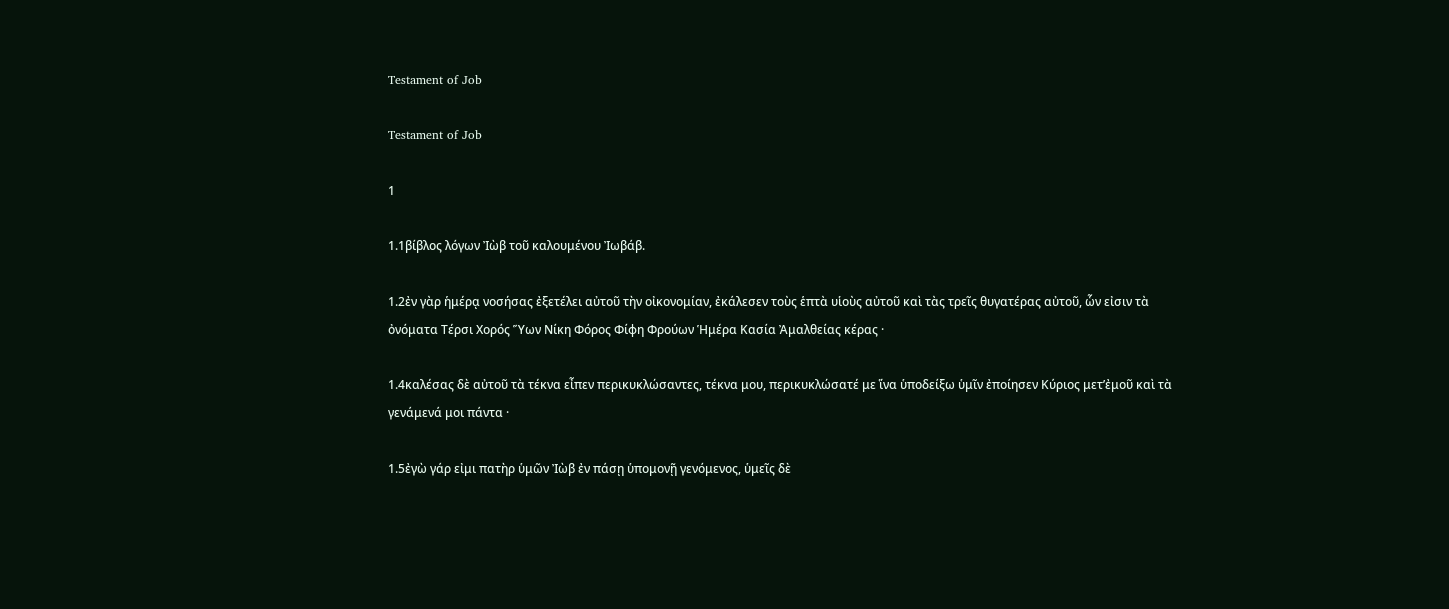Testament of Job

Testament of Job

1

1.1βίβλος λόγων Ἰὼβ τοῦ καλουμένου Ἰωβάβ.

1.2ἐν γὰρ ἡμέρᾳ νοσήσας ἐξετέλει αὐτοῦ τὴν οἰκονομίαν, ἐκάλεσεν τοὺς ἑπτὰ υἱοὺς αὐτοῦ καὶ τὰς τρεῖς θυγατέρας αὐτοῦ, ὧν εἰσιν τὰ ὀνόματα Τέρσι Χορός Ὕων Νίκη Φόρος Φίφη Φρούων Ἡμέρα Κασία Ἀμαλθείας κέρας ·

1.4καλέσας δὲ αὐτοῦ τὰ τέκνα εἶπεν περικυκλώσαντες, τέκνα μου, περικυκλώσατέ με ἵνα ὑποδείξω ὑμῖν ἐποίησεν Κύριος μετ’ἐμοῦ καὶ τὰ γενάμενά μοι πάντα ·

1.5ἐγὼ γάρ εἰμι πατὴρ ὑμῶν Ἰὼβ ἐν πάσῃ ὑπομονῇ γενόμενος, ὑμεῖς δὲ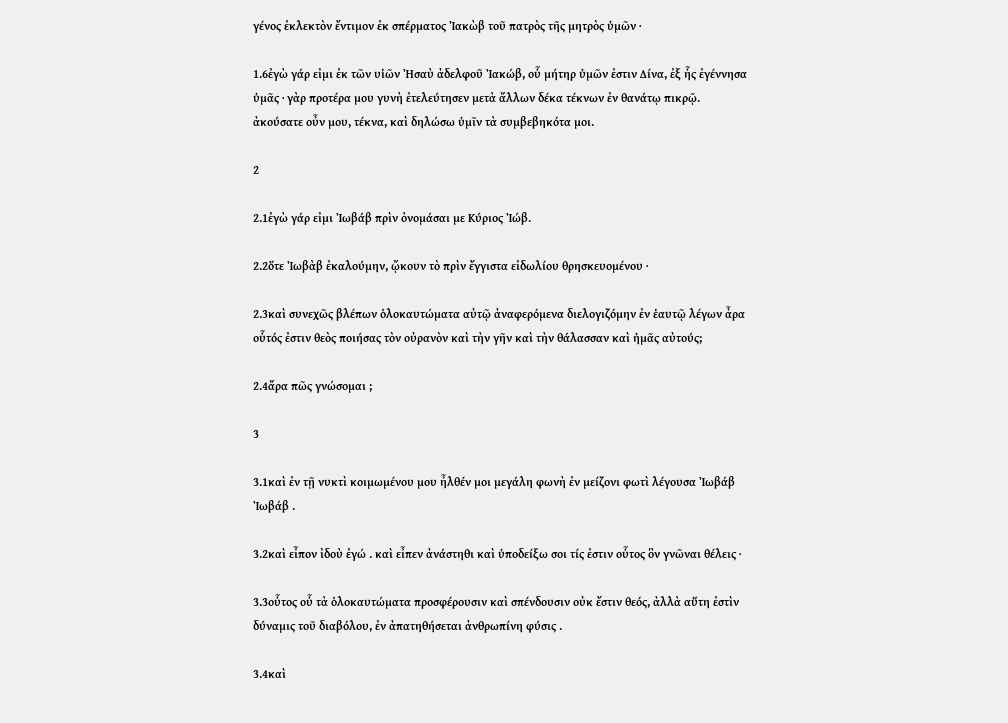γένος ἐκλεκτὸν ἔντιμον ἐκ σπέρματος Ἰακὼβ τοῦ πατρὸς τῆς μητρὸς ὑμῶν ·

1.6ἐγὼ γάρ εἰμι ἐκ τῶν υἱῶν Ἠσαὺ ἀδελφοῦ Ἰακώβ, οὗ μήτηρ ὑμῶν ἐστιν Δίνα, ἐξ ἧς ἐγέννησα ὑμᾶς · γὰρ προτέρα μου γυνὴ ἐτελεύτησεν μετὰ ἄλλων δέκα τέκνων ἐν θανάτῳ πικρῷ. ἀκούσατε οὖν μου, τέκνα, καὶ δηλώσω ὑμῖν τὰ συμβεβηκότα μοι.

2

2.1ἐγὼ γάρ εἰμι Ἰωβάβ πρὶν ὀνομάσαι με Κύριος Ἰώβ.

2.2ὅτε Ἰωβὰβ ἐκαλούμην, ᾤκουν τὸ πρὶν ἔγγιστα εἰδωλίου θρησκευομένου ·

2.3καὶ συνεχῶς βλέπων ὁλοκαυτώματα αὐτῷ ἀναφερόμενα διελογιζόμην ἐν ἑαυτῷ λέγων ἆρα οὗτός ἐστιν θεὸς ποιήσας τὸν οὐρανὸν καὶ τὴν γῆν καὶ τὴν θάλασσαν καὶ ἡμᾶς αὐτούς;

2.4ἄρα πῶς γνώσομαι ;

3

3.1καὶ ἐν τῇ νυκτὶ κοιμωμένου μου ἦλθέν μοι μεγάλη φωνὴ ἐν μείζονι φωτὶ λέγουσα Ἰωβάβ Ἰωβάβ .

3.2καὶ εἶπον ἰδοὺ ἐγώ . καὶ εἶπεν ἀνάστηθι καὶ ὑποδείξω σοι τίς ἐστιν οὗτος ὃν γνῶναι θέλεις ·

3.3οὗτος οὗ τὰ ὁλοκαυτώματα προσφέρουσιν καὶ σπένδουσιν οὐκ ἔστιν θεός, ἀλλὰ αὕτη ἐστὶν δύναμις τοῦ διαβόλου, ἐν ἀπατηθήσεται ἀνθρωπίνη φύσις .

3.4καὶ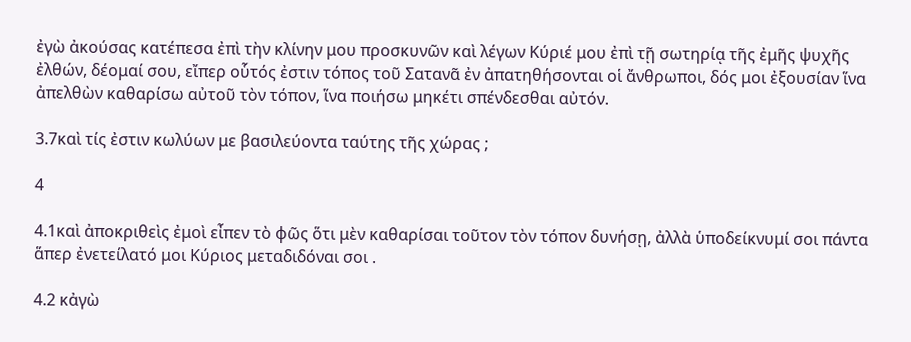ἐγὼ ἀκούσας κατέπεσα ἐπὶ τὴν κλίνην μου προσκυνῶν καὶ λέγων Κύριέ μου ἐπὶ τῇ σωτηρίᾳ τῆς ἐμῆς ψυχῆς ἐλθών, δέομαί σου, εἴπερ οὗτός ἐστιν τόπος τοῦ Σατανᾶ ἐν ἀπατηθήσονται οἱ ἄνθρωποι, δός μοι ἐξουσίαν ἵνα ἀπελθὼν καθαρίσω αὐτοῦ τὸν τόπον, ἵνα ποιήσω μηκέτι σπένδεσθαι αὐτόν.

3.7καὶ τίς ἐστιν κωλύων με βασιλεύοντα ταύτης τῆς χώρας ;

4

4.1καὶ ἀποκριθεὶς ἐμοὶ εἶπεν τὸ φῶς ὅτι μὲν καθαρίσαι τοῦτον τὸν τόπον δυνήσῃ, ἀλλὰ ὑποδείκνυμί σοι πάντα ἅπερ ἐνετείλατό μοι Κύριος μεταδιδόναι σοι .

4.2 κἀγὼ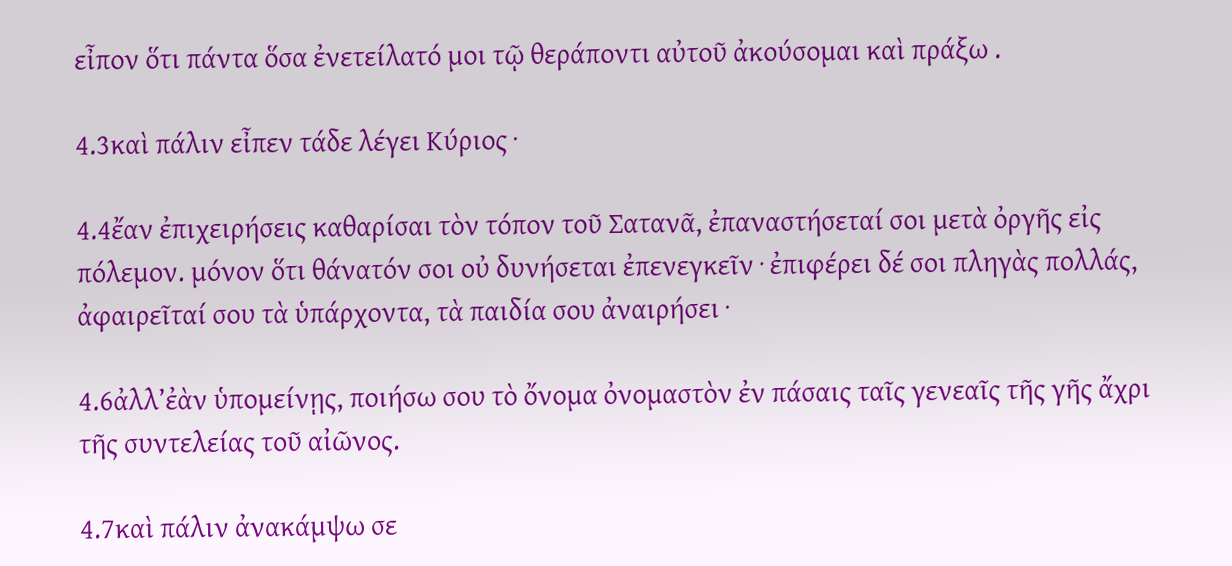εἶπον ὅτι πάντα ὅσα ἐνετείλατό μοι τῷ θεράποντι αὐτοῦ ἀκούσομαι καὶ πράξω .

4.3καὶ πάλιν εἶπεν τάδε λέγει Κύριος ·

4.4ἔαν ἐπιχειρήσεις καθαρίσαι τὸν τόπον τοῦ Σατανᾶ, ἐπαναστήσεταί σοι μετὰ ὀργῆς εἰς πόλεμον. μόνον ὅτι θάνατόν σοι οὐ δυνήσεται ἐπενεγκεῖν · ἐπιφέρει δέ σοι πληγὰς πολλάς, ἀφαιρεῖταί σου τὰ ὑπάρχοντα, τὰ παιδία σου ἀναιρήσει ·

4.6ἀλλ’ἐὰν ὑπομείνῃς, ποιήσω σου τὸ ὄνομα ὀνομαστὸν ἐν πάσαις ταῖς γενεαῖς τῆς γῆς ἄχρι τῆς συντελείας τοῦ αἰῶνος.

4.7καὶ πάλιν ἀνακάμψω σε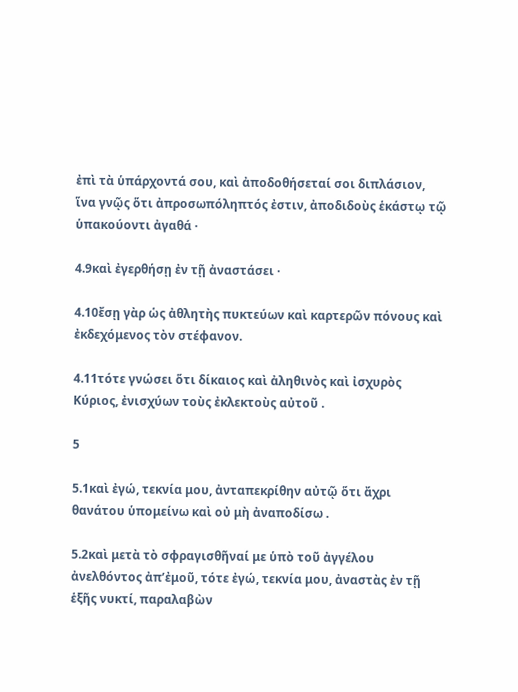ἐπὶ τὰ ὑπάρχοντά σου, καὶ ἀποδοθήσεταί σοι διπλάσιον, ἵνα γνῷς ὅτι ἀπροσωπόληπτός ἐστιν, ἀποδιδοὺς ἑκάστῳ τῷ ὑπακούοντι ἀγαθά ·

4.9καὶ ἐγερθήσῃ ἐν τῇ ἀναστάσει ·

4.10ἔσῃ γὰρ ὡς ἀθλητὴς πυκτεύων καὶ καρτερῶν πόνους καὶ ἐκδεχόμενος τὸν στέφανον.

4.11τότε γνώσει ὅτι δίκαιος καὶ ἀληθινὸς καὶ ἰσχυρὸς Κύριος, ἐνισχύων τοὺς ἐκλεκτοὺς αὐτοῦ .

5

5.1καὶ ἐγώ, τεκνία μου, ἀνταπεκρίθην αὐτῷ ὅτι ἄχρι θανάτου ὑπομείνω καὶ οὐ μὴ ἀναποδίσω .

5.2καὶ μετὰ τὸ σφραγισθῆναί με ὑπὸ τοῦ ἀγγέλου ἀνελθόντος ἀπ’ἐμοῦ, τότε ἐγώ, τεκνία μου, ἀναστὰς ἐν τῇ ἑξῆς νυκτί, παραλαβὼν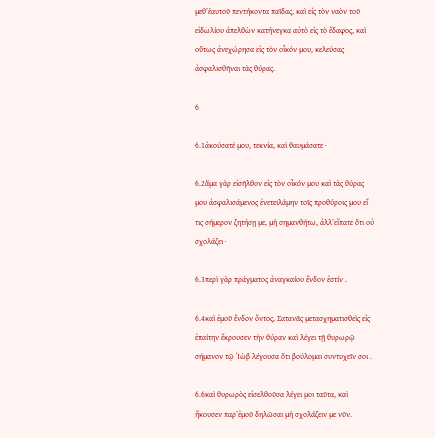μεθ’ἑαυτοῦ πεντήκοντα παῖδας, καὶ εἰς τὸν ναὸν τοῦ εἰδωλίου ἀπελθὼν κατήνεγκα αὐτὸ εἰς τὸ ἔδαφος, καὶ οὕτως ἀνεχώρησα εἰς τὸν οἶκόν μου, κελεύσας ἀσφαλισθῆναι τὰς θύρας.

6

6.1ἀκούσατέ μου, τεκνία, καὶ θαυμάσατε ·

6.2ἅμα γὰρ εἰσῆλθον εἰς τὸν οἶκόν μου καὶ τὰς θύρας μου ἀσφαλισάμενος ἐνετειλάμην τοῖς προθύροις μου εἴ τις σήμερον ζητήσῃ με, μὴ σημανθήτω, ἀλλ’εἴπατε ὅτι οὐ σχολάζει ·

6.3περὶ γὰρ πράγματος ἀναγκαίου ἔνδον ἐστίν .

6.4καὶ ἐμοῦ ἔνδον ὄντος, Σατανᾶς μετασχηματισθεὶς εἰς ἐπαίτην ἔκρουσεν τὴν θύραν καὶ λέγει τῇ θυρωρῷ σήμανον τῷ Ἰὼβ λέγουσα ὅτι βούλομαι συντυχεῖν σοι .

6.6καὶ θυρωρὸς εἰσελθοῦσα λέγει μοι ταῦτα, καὶ ἤκουσεν παρ’ἐμοῦ δηλῶσαι μὴ σχολάζειν με νῦν.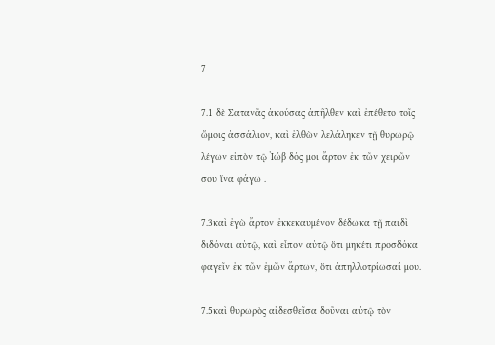7

7.1 δὲ Σατανᾶς ἀκούσας ἀπῆλθεν καὶ ἐπέθετο τοῖς ὤμοις ἀσσάλιον, καὶ ἐλθὼν λελάληκεν τῇ θυρωρῷ λέγων εἰπὸν τῷ Ἰώβ δός μοι ἄρτον ἐκ τῶν χειρῶν σου ἵνα φάγω .

7.3καὶ ἐγὼ ἄρτον ἐκκεκαυμένον δέδωκα τῇ παιδὶ διδόναι αὐτῷ, καὶ εἶπον αὐτῷ ὅτι μηκέτι προσδόκα φαγεῖν ἐκ τῶν ἐμῶν ἄρτων, ὅτι ἀπηλλοτρίωσαί μου.

7.5καὶ θυρωρὸς αἰδεσθεῖσα δοῦναι αὐτῷ τὸν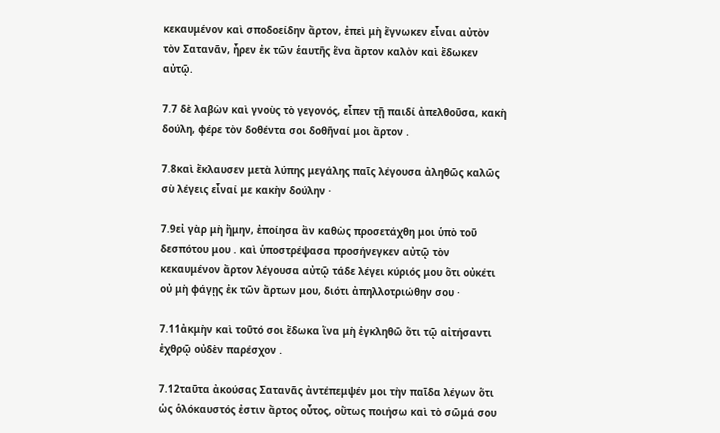κεκαυμένον καὶ σποδοείδην ἄρτον, ἐπεὶ μὴ ἔγνωκεν εἶναι αὐτὸν τὸν Σατανᾶν, ἦρεν ἐκ τῶν ἑαυτῆς ἕνα ἄρτον καλὸν καὶ ἔδωκεν αὐτῷ.

7.7 δὲ λαβὼν καὶ γνοὺς τὸ γεγονός, εἶπεν τῇ παιδί ἀπελθοῦσα, κακὴ δούλη, φέρε τὸν δοθέντα σοι δοθῆναί μοι ἄρτον .

7.8καὶ ἔκλαυσεν μετὰ λύπης μεγάλης παῖς λέγουσα ἀληθῶς καλῶς σὺ λέγεις εἶναί με κακὴν δούλην ·

7.9εἰ γὰρ μὴ ἤμην, ἐποίησα ἂν καθὼς προσετάχθη μοι ὑπὸ τοῦ δεσπότου μου . καὶ ὑποστρέψασα προσήνεγκεν αὐτῷ τὸν κεκαυμένον ἄρτον λέγουσα αὐτῷ τάδε λέγει κύριός μου ὅτι οὐκέτι οὐ μὴ φάγῃς ἐκ τῶν ἄρτων μου, διότι ἀπηλλοτριώθην σου ·

7.11ἀκμὴν καὶ τοῦτό σοι ἔδωκα ἵνα μὴ ἐγκληθῶ ὅτι τῷ αἰτήσαντι ἐχθρῷ οὐδὲν παρέσχον .

7.12ταῦτα ἀκούσας Σατανᾶς ἀντέπεμψέν μοι τὴν παῖδα λέγων ὅτι ὡς ὁλόκαυστός ἐστιν ἄρτος οὗτος, οὕτως ποιήσω καὶ τὸ σῶμά σου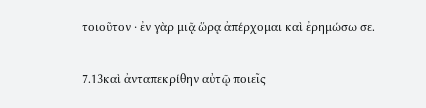τοιοῦτον · ἐν γὰρ μιᾷ ὥρᾳ ἀπέρχομαι καὶ ἐρημώσω σε.

7.13καὶ ἀνταπεκρίθην αὐτῷ ποιεῖς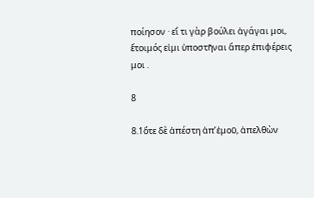ποίησον · εἴ τι γὰρ βούλει ἀγάγαι μοι, ἕτοιμός εἰμι ὑποστῆναι ἅπερ ἐπιφέρεις μοι .

8

8.1ὅτε δὲ ἀπέστη ἀπ’ἐμοῦ, ἀπελθὼν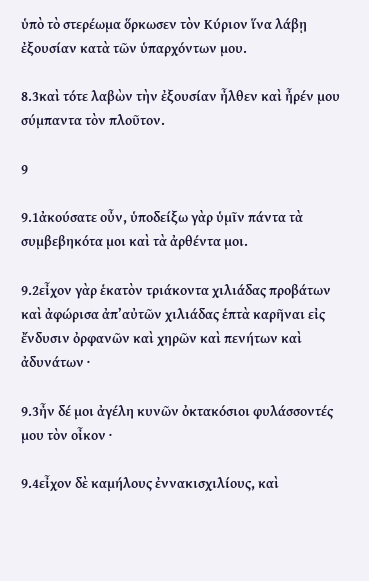ὑπὸ τὸ στερέωμα ὅρκωσεν τὸν Κύριον ἵνα λάβῃ ἐξουσίαν κατὰ τῶν ὑπαρχόντων μου.

8.3καὶ τότε λαβὼν τὴν ἐξουσίαν ἦλθεν καὶ ἦρέν μου σύμπαντα τὸν πλοῦτον.

9

9.1ἀκούσατε οὖν, ὑποδείξω γὰρ ὑμῖν πάντα τὰ συμβεβηκότα μοι καὶ τὰ ἀρθέντα μοι.

9.2εἶχον γὰρ ἑκατὸν τριάκοντα χιλιάδας προβάτων καὶ ἀφώρισα ἀπ’αὐτῶν χιλιάδας ἑπτὰ καρῆναι εἰς ἔνδυσιν ὀρφανῶν καὶ χηρῶν καὶ πενήτων καὶ ἀδυνάτων ·

9.3ἦν δέ μοι ἀγέλη κυνῶν ὀκτακόσιοι φυλάσσοντές μου τὸν οἶκον ·

9.4εἶχον δὲ καμήλους ἐννακισχιλίους, καὶ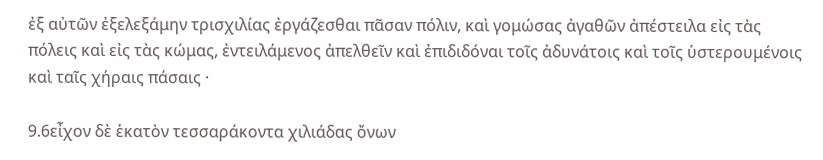ἐξ αὐτῶν ἐξελεξάμην τρισχιλίας ἐργάζεσθαι πᾶσαν πόλιν, καὶ γομώσας ἀγαθῶν ἀπέστειλα εἰς τὰς πόλεις καὶ εἰς τὰς κώμας, ἐντειλάμενος ἀπελθεῖν καὶ ἐπιδιδόναι τοῖς ἀδυνάτοις καὶ τοῖς ὑστερουμένοις καὶ ταῖς χήραις πάσαις ·

9.6εἶχον δὲ ἑκατὸν τεσσαράκοντα χιλιάδας ὄνων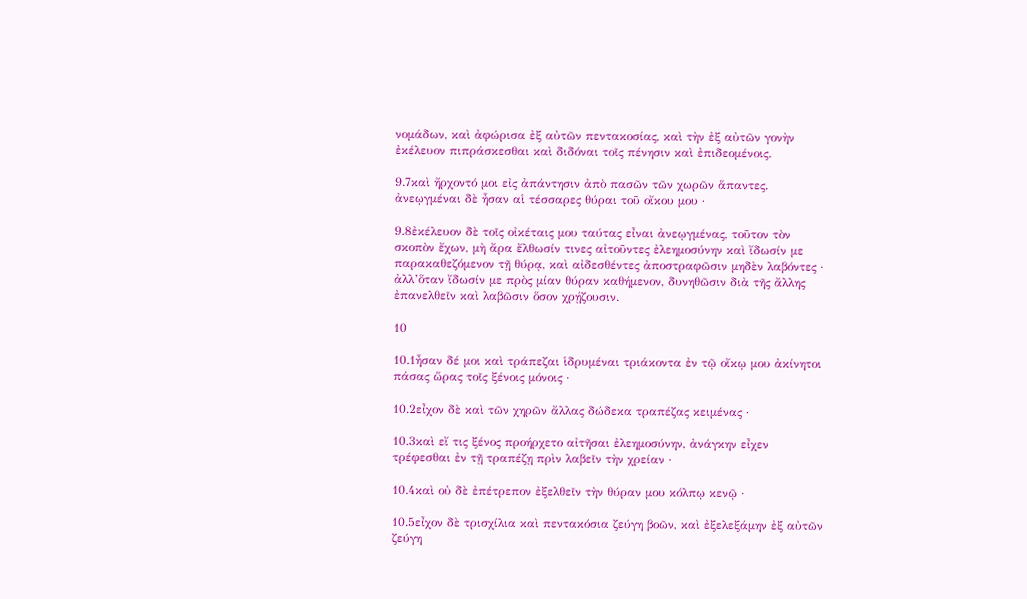νομάδων, καὶ ἀφώρισα ἐξ αὐτῶν πεντακοσίας, καὶ τὴν ἐξ αὐτῶν γονὴν ἐκέλευον πιπράσκεσθαι καὶ διδόναι τοῖς πένησιν καὶ ἐπιδεομένοις.

9.7καὶ ἤρχοντό μοι εἰς ἀπάντησιν ἀπὸ πασῶν τῶν χωρῶν ἅπαντες. ἀνεῳγμέναι δὲ ἦσαν αἱ τέσσαρες θύραι τοῦ οἴκου μου ·

9.8ἐκέλευον δὲ τοῖς οἰκέταις μου ταύτας εἶναι ἀνεῳγμένας, τοῦτον τὸν σκοπὸν ἔχων, μὴ ἄρα ἔλθωσίν τινες αἰτοῦντες ἐλεημοσύνην καὶ ἴδωσίν με παρακαθεζόμενον τῇ θύρᾳ, καὶ αἰδεσθέντες ἀποστραφῶσιν μηδὲν λαβόντες · ἀλλ’ὅταν ἴδωσίν με πρὸς μίαν θύραν καθήμενον, δυνηθῶσιν διὰ τῆς ἄλλης ἐπανελθεῖν καὶ λαβῶσιν ὅσον χρῄζουσιν.

10

10.1ἦσαν δέ μοι καὶ τράπεζαι ἱδρυμέναι τριάκοντα ἐν τῷ οἴκῳ μου ἀκίνητοι πάσας ὥρας τοῖς ξένοις μόνοις ·

10.2εἶχον δὲ καὶ τῶν χηρῶν ἄλλας δώδεκα τραπέζας κειμένας ·

10.3καὶ εἴ τις ξένος προήρχετο αἰτῆσαι ἐλεημοσύνην, ἀνάγκην εἶχεν τρέφεσθαι ἐν τῇ τραπέζῃ πρὶν λαβεῖν τὴν χρείαν ·

10.4καὶ οὐ δὲ ἐπέτρεπον ἐξελθεῖν τὴν θύραν μου κόλπῳ κενῷ ·

10.5εἶχον δὲ τρισχίλια καὶ πεντακόσια ζεύγη βοῶν, καὶ ἐξελεξάμην ἐξ αὐτῶν ζεύγη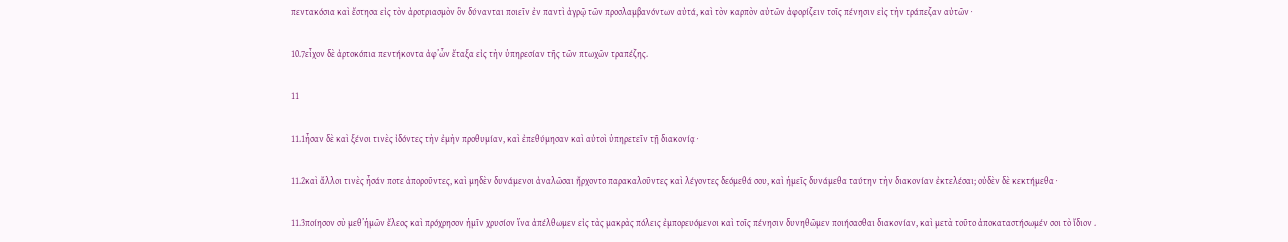πεντακόσια καὶ ἔστησα εἰς τὸν ἀροτριασμὸν ὃν δύνανται ποιεῖν ἐν παντὶ ἀγρῷ τῶν προσλαμβανόντων αὐτά, καὶ τὸν καρπὸν αὐτῶν ἀφορίζειν τοῖς πένησιν εἰς τὴν τράπεζαν αὐτῶν ·

10.7εἶχον δὲ ἀρτοκόπια πεντήκοντα ἀφ’ὧν ἔταξα εἰς τὴν ὑπηρεσίαν τῆς τῶν πτωχῶν τραπέζης.

11

11.1ἦσαν δὲ καὶ ξένοι τινὲς ἰδόντες τὴν ἐμὴν προθυμίαν, καὶ ἐπεθύμησαν καὶ αὐτοὶ ὑπηρετεῖν τῇ διακονίᾳ ·

11.2καὶ ἄλλοι τινὲς ἦσάν ποτε ἀποροῦντες, καὶ μηδὲν δυνάμενοι ἀναλῶσαι ἤρχοντο παρακαλοῦντες καὶ λέγοντες δεόμεθά σου, καὶ ἡμεῖς δυνάμεθα ταύτην τὴν διακονίαν ἐκτελέσαι; οὐδὲν δὲ κεκτήμεθα ·

11.3ποίησον σὺ μεθ’ἡμῶν ἔλεος καὶ πρόχρησον ἡμῖν χρυσίον ἵνα ἀπέλθωμεν εἰς τὰς μακρὰς πόλεις ἐμπορευόμενοι καὶ τοῖς πένησιν δυνηθῶμεν ποιήσασθαι διακονίαν, καὶ μετὰ τοῦτο ἀποκαταστήσωμέν σοι τὸ ἴδιον .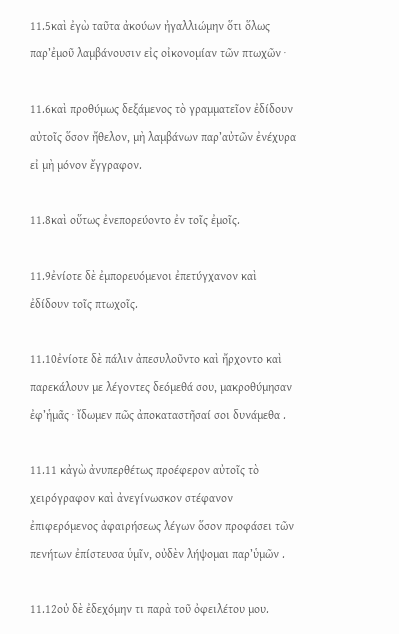11.5καὶ ἐγὼ ταῦτα ἀκούων ἠγαλλιώμην ὅτι ὅλως παρ’ἐμοῦ λαμβάνουσιν εἰς οἰκονομίαν τῶν πτωχῶν ·

11.6καὶ προθύμως δεξάμενος τὸ γραμματεῖον ἐδίδουν αὐτοῖς ὅσον ἤθελον, μὴ λαμβάνων παρ’αὐτῶν ἐνέχυρα εἰ μὴ μόνον ἔγγραφον.

11.8καὶ οὕτως ἐνεπορεύοντο ἐν τοῖς ἐμοῖς.

11.9ἐνίοτε δὲ ἐμπορευόμενοι ἐπετύγχανον καὶ ἐδίδουν τοῖς πτωχοῖς.

11.10ἐνίοτε δὲ πάλιν ἀπεσυλοῦντο καὶ ἤρχοντο καὶ παρεκάλουν με λέγοντες δεόμεθά σου, μακροθύμησαν ἐφ’ἡμᾶς · ἴδωμεν πῶς ἀποκαταστῆσαί σοι δυνάμεθα .

11.11 κἀγὼ ἀνυπερθέτως προέφερον αὐτοῖς τὸ χειρόγραφον καὶ ἀνεγίνωσκον στέφανον ἐπιφερόμενος ἀφαιρήσεως λέγων ὅσον προφάσει τῶν πενήτων ἐπίστευσα ὑμῖν, οὐδὲν λήψομαι παρ’ὑμῶν .

11.12οὐ δὲ ἐδεχόμην τι παρὰ τοῦ ὀφειλέτου μου.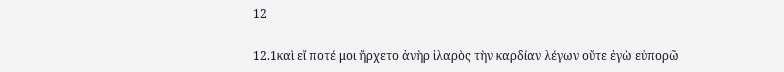12

12.1καὶ εἴ ποτέ μοι ἤρχετο ἀνὴρ ἱλαρὸς τὴν καρδίαν λέγων οὔτε ἐγὼ εὐπορῶ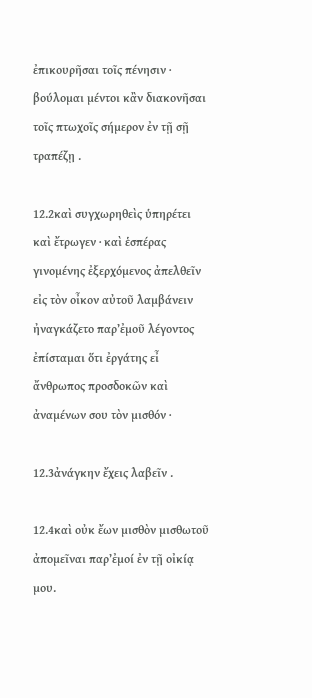ἐπικουρῆσαι τοῖς πένησιν · βούλομαι μέντοι κἂν διακονῆσαι τοῖς πτωχοῖς σήμερον ἐν τῇ σῇ τραπέζῃ .

12.2καὶ συγχωρηθεὶς ὑπηρέτει καὶ ἔτρωγεν · καὶ ἑσπέρας γινομένης ἐξερχόμενος ἀπελθεῖν εἰς τὸν οἶκον αὐτοῦ λαμβάνειν ἠναγκάζετο παρ’ἐμοῦ λέγοντος ἐπίσταμαι ὅτι ἐργάτης εἶ ἄνθρωπος προσδοκῶν καὶ ἀναμένων σου τὸν μισθόν ·

12.3ἀνάγκην ἔχεις λαβεῖν .

12.4καὶ οὐκ ἔων μισθὸν μισθωτοῦ ἀπομεῖναι παρ’ἐμοί ἐν τῇ οἰκίᾳ μου.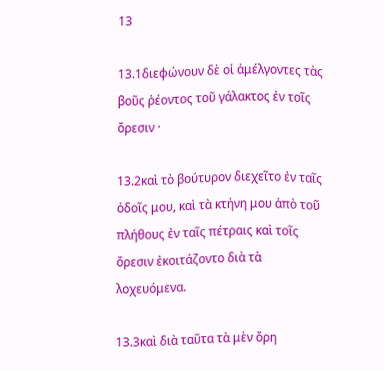13

13.1διεφώνουν δὲ οἱ ἀμέλγοντες τὰς βοῦς ῥέοντος τοῦ γάλακτος ἐν τοῖς ὄρεσιν ·

13.2καὶ τὸ βούτυρον διεχεῖτο ἐν ταῖς ὁδοῖς μου, καὶ τὰ κτήνη μου ἀπὸ τοῦ πλήθους ἐν ταῖς πέτραις καὶ τοῖς ὄρεσιν ἐκοιτάζοντο διὰ τὰ λοχευόμενα.

13.3καὶ διὰ ταῦτα τὰ μὲν ὄρη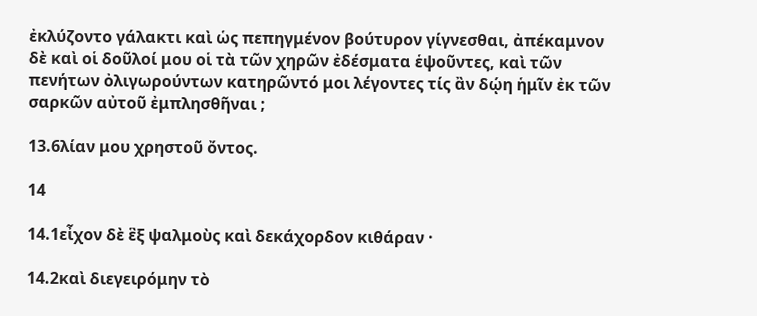ἐκλύζοντο γάλακτι καὶ ὡς πεπηγμένον βούτυρον γίγνεσθαι, ἀπέκαμνον δὲ καὶ οἱ δοῦλοί μου οἱ τὰ τῶν χηρῶν ἐδέσματα ἑψοῦντες, καὶ τῶν πενήτων ὀλιγωρούντων κατηρῶντό μοι λέγοντες τίς ἂν δῴη ἡμῖν ἐκ τῶν σαρκῶν αὐτοῦ ἐμπλησθῆναι ;

13.6λίαν μου χρηστοῦ ὄντος.

14

14.1εἶχον δὲ ἓξ ψαλμοὺς καὶ δεκάχορδον κιθάραν ·

14.2καὶ διεγειρόμην τὸ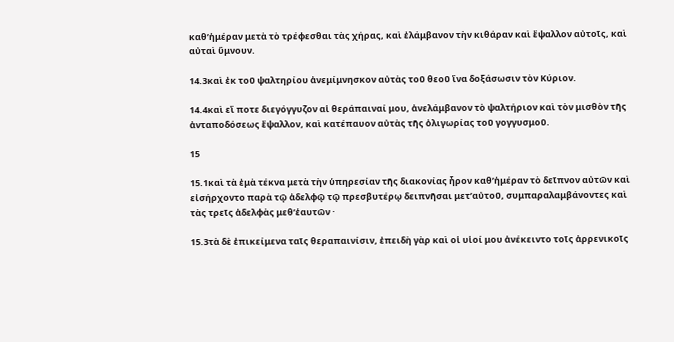καθ’ἡμέραν μετὰ τὸ τρέφεσθαι τὰς χήρας, καὶ ἐλάμβανον τὴν κιθάραν καὶ ἔψαλλον αὐτοῖς, καὶ αὐταὶ ὕμνουν.

14.3καὶ ἐκ τοῦ ψαλτηρίου ἀνεμίμνησκον αὐτὰς τοῦ θεοῦ ἵνα δοξάσωσιν τὸν Κύριον.

14.4καὶ εἴ ποτε διεγόγγυζον αἱ θεράπαιναί μου, ἀνελάμβανον τὸ ψαλτήριον καὶ τὸν μισθὸν τῆς ἀνταποδόσεως ἔψαλλον, καὶ κατέπαυον αὐτὰς τῆς ὀλιγωρίας τοῦ γογγυσμοῦ.

15

15.1καὶ τὰ ἐμὰ τέκνα μετὰ τὴν ὑπηρεσίαν τῆς διακονίας ἦρον καθ’ἡμέραν τὸ δεῖπνον αὐτῶν καὶ εἰσήρχοντο παρὰ τῷ ἀδελφῷ τῷ πρεσβυτέρῳ δειπνῆσαι μετ’αὐτοῦ, συμπαραλαμβάνοντες καὶ τὰς τρεῖς ἀδελφὰς μεθ’ἑαυτῶν ·

15.3τὰ δὲ ἐπικείμενα ταῖς θεραπαινίσιν, ἐπειδὴ γὰρ καὶ οἱ υἱοί μου ἀνέκειντο τοῖς ἀρρενικοῖς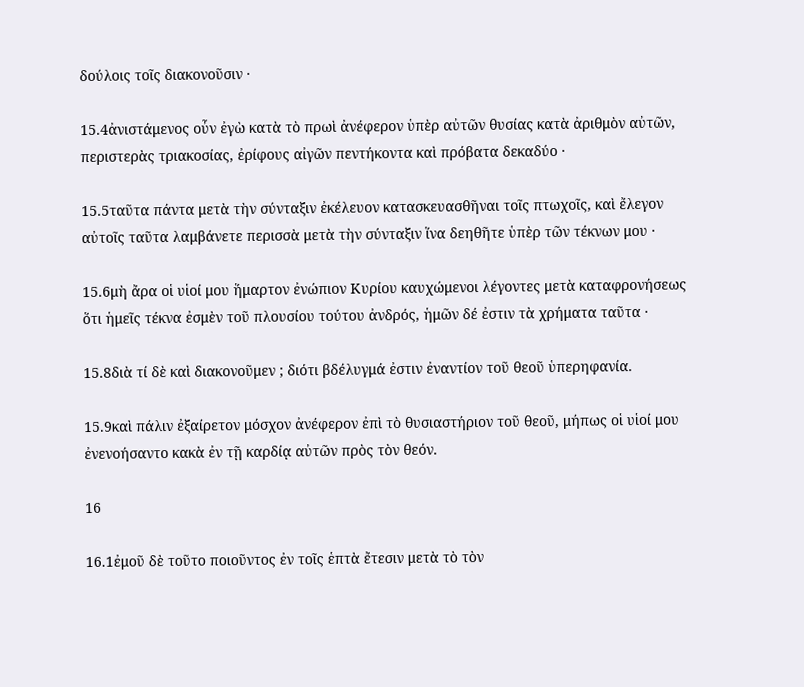δούλοις τοῖς διακονοῦσιν ·

15.4ἀνιστάμενος οὖν ἐγὼ κατὰ τὸ πρωὶ ἀνέφερον ὑπὲρ αὐτῶν θυσίας κατὰ ἀριθμὸν αὐτῶν, περιστερὰς τριακοσίας, ἐρίφους αἰγῶν πεντήκοντα καὶ πρόβατα δεκαδύο ·

15.5ταῦτα πάντα μετὰ τὴν σύνταξιν ἐκέλευον κατασκευασθῆναι τοῖς πτωχοῖς, καὶ ἔλεγον αὐτοῖς ταῦτα λαμβάνετε περισσὰ μετὰ τὴν σύνταξιν ἵνα δεηθῆτε ὑπὲρ τῶν τέκνων μου ·

15.6μὴ ἄρα οἱ υἱοί μου ἥμαρτον ἐνώπιον Κυρίου καυχώμενοι λέγοντες μετὰ καταφρονήσεως ὅτι ἡμεῖς τέκνα ἐσμὲν τοῦ πλουσίου τούτου ἀνδρός, ἡμῶν δέ ἐστιν τὰ χρήματα ταῦτα ·

15.8διὰ τί δὲ καὶ διακονοῦμεν ; διότι βδέλυγμά ἐστιν ἐναντίον τοῦ θεοῦ ὑπερηφανία.

15.9καὶ πάλιν ἐξαίρετον μόσχον ἀνέφερον ἐπὶ τὸ θυσιαστήριον τοῦ θεοῦ, μήπως οἱ υἱοί μου ἐνενοήσαντο κακὰ ἐν τῇ καρδίᾳ αὐτῶν πρὸς τὸν θεόν.

16

16.1ἐμοῦ δὲ τοῦτο ποιοῦντος ἐν τοῖς ἑπτὰ ἔτεσιν μετὰ τὸ τὸν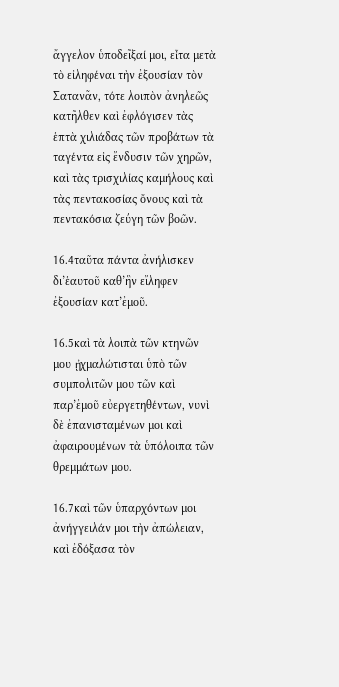ἄγγελον ὑποδεῖξαί μοι, εἶτα μετὰ τὸ εἰληφέναι τὴν ἐξουσίαν τὸν Σατανᾶν, τότε λοιπὸν ἀνηλεῶς κατῆλθεν καὶ ἐφλόγισεν τὰς ἑπτὰ χιλιάδας τῶν προβάτων τὰ ταγέντα εἰς ἔνδυσιν τῶν χηρῶν, καὶ τὰς τρισχιλίας καμήλους καὶ τὰς πεντακοσίας ὄνους καὶ τὰ πεντακόσια ζεύγη τῶν βοῶν.

16.4ταῦτα πάντα ἀνήλισκεν δι’ἑαυτοῦ καθ’ἣν εἴληφεν ἐξουσίαν κατ’ἐμοῦ.

16.5καὶ τὰ λοιπὰ τῶν κτηνῶν μου ᾐχμαλώτισται ὑπὸ τῶν συμπολιτῶν μου τῶν καὶ παρ’ἐμοῦ εὐεργετηθέντων, νυνὶ δὲ ἐπανισταμένων μοι καὶ ἀφαιρουμένων τὰ ὑπόλοιπα τῶν θρεμμάτων μου.

16.7καὶ τῶν ὑπαρχόντων μοι ἀνήγγειλάν μοι τὴν ἀπώλειαν, καὶ ἐδόξασα τὸν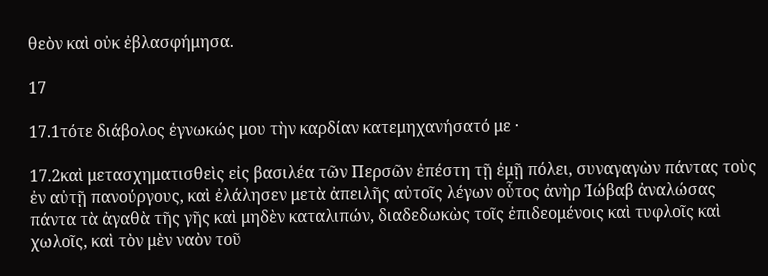θεὸν καὶ οὐκ ἐβλασφήμησα.

17

17.1τότε διάβολος ἐγνωκώς μου τὴν καρδίαν κατεμηχανήσατό με ·

17.2καὶ μετασχηματισθεὶς εἰς βασιλέα τῶν Περσῶν ἐπέστη τῇ ἐμῇ πόλει, συναγαγὼν πάντας τοὺς ἐν αὐτῇ πανούργους, καὶ ἐλάλησεν μετὰ ἀπειλῆς αὐτοῖς λέγων οὗτος ἀνὴρ Ἰώβαβ ἀναλώσας πάντα τὰ ἀγαθὰ τῆς γῆς καὶ μηδὲν καταλιπών, διαδεδωκὼς τοῖς ἐπιδεομένοις καὶ τυφλοῖς καὶ χωλοῖς, καὶ τὸν μὲν ναὸν τοῦ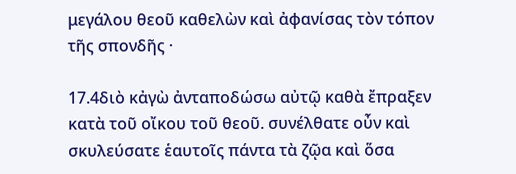μεγάλου θεοῦ καθελὼν καὶ ἀφανίσας τὸν τόπον τῆς σπονδῆς ·

17.4διὸ κἀγὼ ἀνταποδώσω αὐτῷ καθὰ ἔπραξεν κατὰ τοῦ οἴκου τοῦ θεοῦ. συνέλθατε οὖν καὶ σκυλεύσατε ἑαυτοῖς πάντα τὰ ζῷα καὶ ὅσα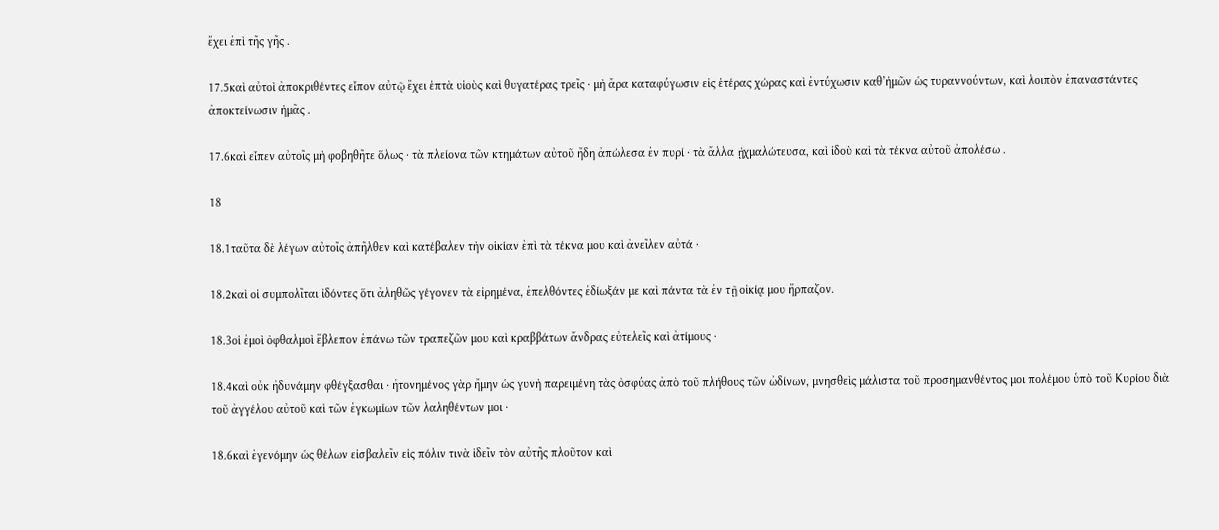ἔχει ἐπὶ τῆς γῆς .

17.5καὶ αὐτοὶ ἀποκριθέντες εἶπον αὐτῷ ἔχει ἑπτὰ υἱοὺς καὶ θυγατέρας τρεῖς · μὴ ἄρα καταφύγωσιν εἰς ἑτέρας χώρας καὶ ἐντύχωσιν καθ’ἡμῶν ὡς τυραννούντων, καὶ λοιπὸν ἐπαναστάντες ἀποκτείνωσιν ἡμᾶς .

17.6καὶ εἶπεν αὐτοῖς μὴ φοβηθῆτε ὅλως · τὰ πλείονα τῶν κτημάτων αὐτοῦ ἤδη ἀπώλεσα ἐν πυρί · τὰ ἄλλα ᾐχμαλώτευσα, καὶ ἰδοὺ καὶ τὰ τέκνα αὐτοῦ ἀπολέσω .

18

18.1ταῦτα δὲ λέγων αὐτοῖς ἀπῆλθεν καὶ κατέβαλεν τὴν οἰκίαν ἐπὶ τὰ τέκνα μου καὶ ἀνεῖλεν αὐτά ·

18.2καὶ οἱ συμπολῖται ἰδόντες ὅτι ἀληθῶς γέγονεν τὰ εἰρημένα, ἐπελθόντες ἐδίωξάν με καὶ πάντα τὰ ἐν τῇ οἰκίᾳ μου ἥρπαζον.

18.3οἱ ἐμοὶ ὀφθαλμοὶ ἔβλεπον ἐπάνω τῶν τραπεζῶν μου καὶ κραββάτων ἄνδρας εὐτελεῖς καὶ ἀτίμους ·

18.4καὶ οὐκ ἠδυνάμην φθέγξασθαι · ἠτονημένος γὰρ ἤμην ὡς γυνὴ παρειμένη τὰς ὀσφύας ἀπὸ τοῦ πλήθους τῶν ὠδίνων, μνησθεὶς μάλιστα τοῦ προσημανθέντος μοι πολέμου ὑπὸ τοῦ Κυρίου διὰ τοῦ ἀγγέλου αὐτοῦ καὶ τῶν ἐγκωμίων τῶν λαληθέντων μοι ·

18.6καὶ ἐγενόμην ὡς θέλων εἰσβαλεῖν εἰς πόλιν τινὰ ἰδεῖν τὸν αὐτῆς πλοῦτον καὶ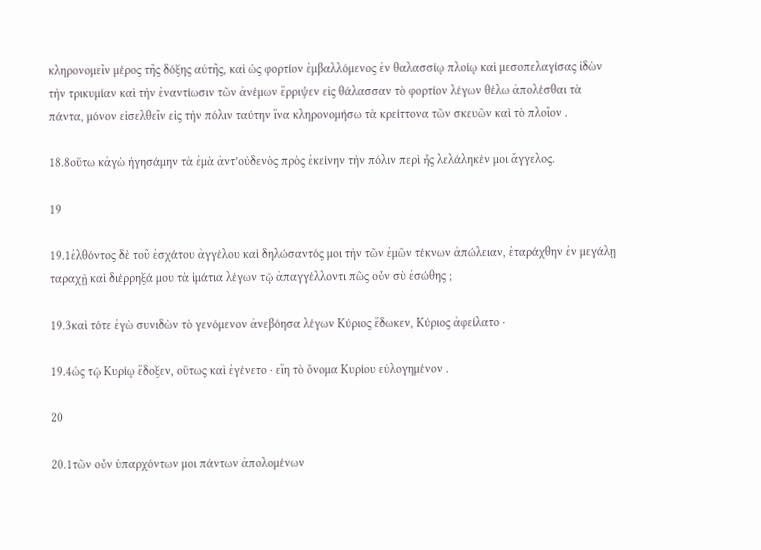κληρονομεῖν μέρος τῆς δόξης αὐτῆς, καὶ ὡς φορτίον ἐμβαλλόμενος ἐν θαλασσίῳ πλοίῳ καὶ μεσοπελαγίσας ἰδὼν τὴν τρικυμίαν καὶ τὴν ἐναντίωσιν τῶν ἀνέμων ἔρριψεν εἰς θάλασσαν τὸ φορτίον λέγων θέλω ἀπολέσθαι τὰ πάντα, μόνον εἰσελθεῖν εἰς τὴν πόλιν ταύτην ἵνα κληρονομήσω τὰ κρείττονα τῶν σκευῶν καὶ τὸ πλοῖον .

18.8οὕτω κἀγὼ ἡγησάμην τὰ ἐμὰ ἀντ’οὐδενὸς πρὸς ἐκείνην τὴν πόλιν περὶ ἧς λελάληκέν μοι ἄγγελος.

19

19.1ἐλθόντος δὲ τοῦ ἐσχάτου ἀγγέλου καὶ δηλώσαντός μοι τὴν τῶν ἐμῶν τέκνων ἀπώλειαν, ἐταράχθην ἐν μεγάλῃ ταραχῇ καὶ διέρρηξά μου τὰ ἱμάτια λέγων τῷ ἀπαγγέλλοντι πῶς οὖν σὺ ἐσώθης ;

19.3καὶ τότε ἐγὼ συνιδὼν τὸ γενόμενον ἀνεβόησα λέγων Κύριος ἔδωκεν, Κύριος ἀφείλατο ·

19.4ὡς τῷ Κυρίῳ ἔδοξεν, οὕτως καὶ ἐγένετο · εἴη τὸ ὄνομα Κυρίου εὐλογημένον .

20

20.1τῶν οὖν ὑπαρχόντων μοι πάντων ἀπολομένων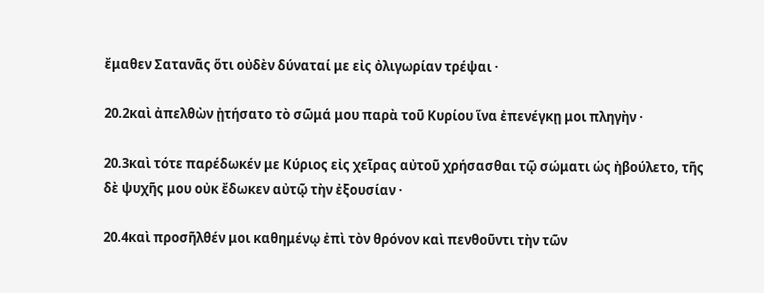ἔμαθεν Σατανᾶς ὅτι οὐδὲν δύναταί με εἰς ὀλιγωρίαν τρέψαι ·

20.2καὶ ἀπελθὼν ᾐτήσατο τὸ σῶμά μου παρὰ τοῦ Κυρίου ἵνα ἐπενέγκῃ μοι πληγὴν ·

20.3καὶ τότε παρέδωκέν με Κύριος εἰς χεῖρας αὐτοῦ χρήσασθαι τῷ σώματι ὡς ἠβούλετο, τῆς δὲ ψυχῆς μου οὐκ ἔδωκεν αὐτῷ τὴν ἐξουσίαν ·

20.4καὶ προσῆλθέν μοι καθημένῳ ἐπὶ τὸν θρόνον καὶ πενθοῦντι τὴν τῶν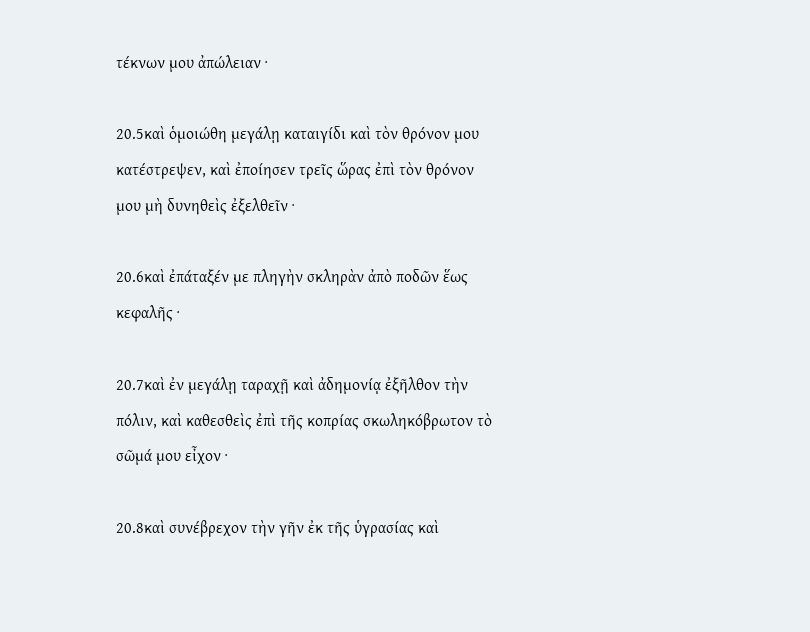τέκνων μου ἀπώλειαν ·

20.5καὶ ὁμοιώθη μεγάλῃ καταιγίδι καὶ τὸν θρόνον μου κατέστρεψεν, καὶ ἐποίησεν τρεῖς ὥρας ἐπὶ τὸν θρόνον μου μὴ δυνηθεὶς ἐξελθεῖν ·

20.6καὶ ἐπάταξέν με πληγὴν σκληρὰν ἀπὸ ποδῶν ἕως κεφαλῆς ·

20.7καὶ ἐν μεγάλῃ ταραχῇ καὶ ἀδημονίᾳ ἐξῆλθον τὴν πόλιν, καὶ καθεσθεὶς ἐπὶ τῆς κοπρίας σκωληκόβρωτον τὸ σῶμά μου εἶχον ·

20.8καὶ συνέβρεχον τὴν γῆν ἐκ τῆς ὑγρασίας καὶ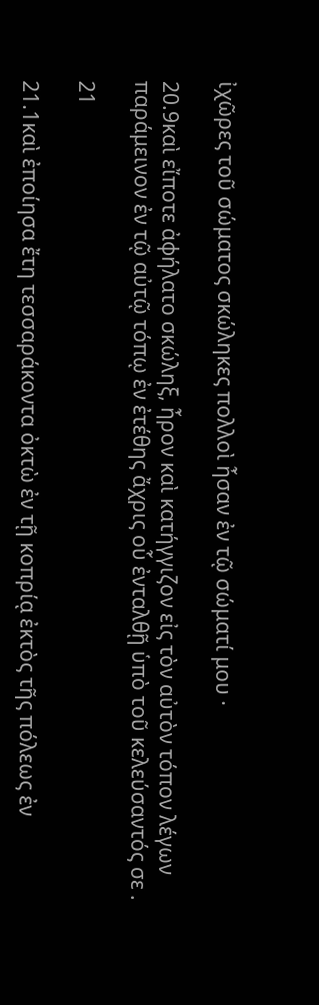ἰχῶρες τοῦ σώματος σκώληκες πολλοὶ ἦσαν ἐν τῷ σώματί μου ·

20.9καὶ εἴποτε ἀφήλατο σκώληξ, ἦρον καὶ κατήγγιζον εἰς τὸν αὐτὸν τόπον λέγων παράμεινον ἐν τῷ αὐτῷ τόπῳ ἐν ἐτέθης ἄχρις οὗ ἐνταλθῇ ὑπὸ τοῦ κελεύσαντός σε .

21

21.1καὶ ἐποίησα ἔτη τεσσαράκοντα ὀκτὼ ἐν τῇ κοπρίᾳ ἐκτὸς τῆς πόλεως ἐν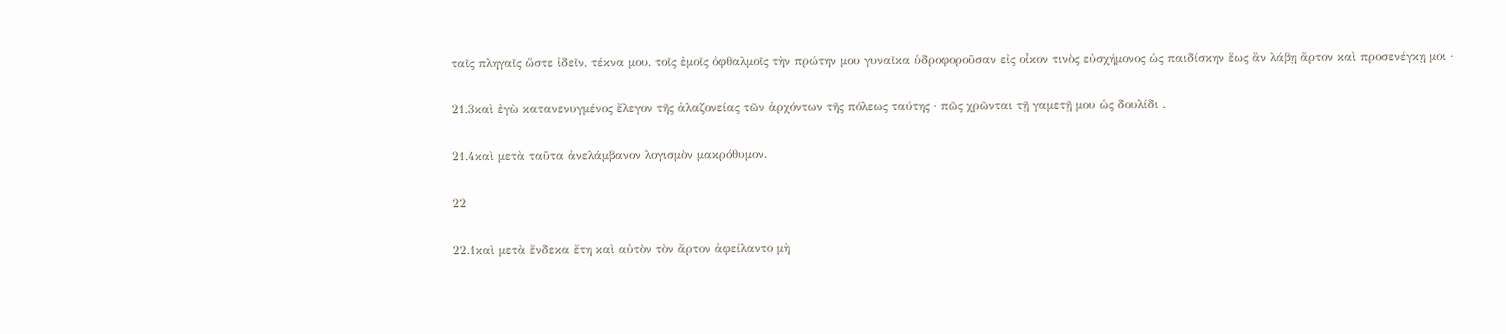ταῖς πληγαῖς ὥστε ἰδεῖν, τέκνα μου, τοῖς ἐμοῖς ὀφθαλμοῖς τὴν πρώτην μου γυναῖκα ὑδροφοροῦσαν εἰς οἶκον τινὸς εὐσχήμονος ὡς παιδίσκην ἕως ἂν λάβῃ ἄρτον καὶ προσενέγκῃ μοι ·

21.3καὶ ἐγὼ κατανενυγμένος ἔλεγον τῆς ἀλαζονείας τῶν ἀρχόντων τῆς πόλεως ταύτης · πῶς χρῶνται τῇ γαμετῇ μου ὡς δουλίδι .

21.4καὶ μετὰ ταῦτα ἀνελάμβανον λογισμὸν μακρόθυμον.

22

22.1καὶ μετὰ ἕνδεκα ἔτη καὶ αὐτὸν τὸν ἄρτον ἀφείλαντο μὴ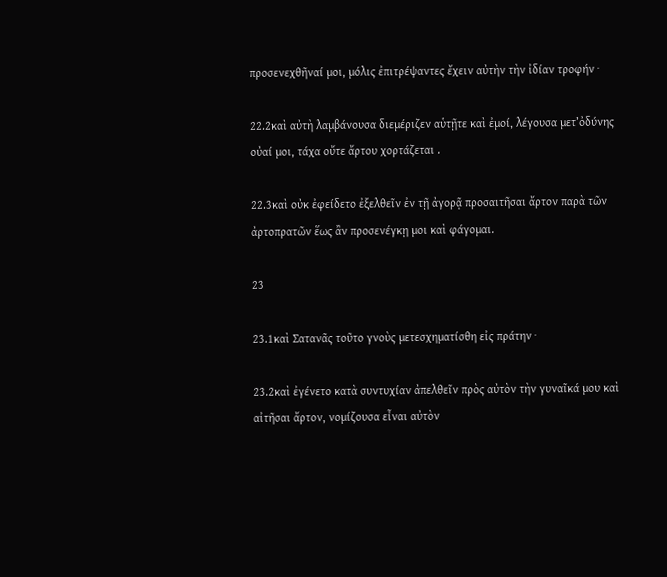προσενεχθῆναί μοι, μόλις ἐπιτρέψαντες ἔχειν αὐτὴν τὴν ἰδίαν τροφήν ·

22.2καὶ αὐτὴ λαμβάνουσα διεμέριζεν αὑτῇτε καὶ ἐμοί, λέγουσα μετ’ὀδύνης οὐαί μοι, τάχα οὔτε ἄρτου χορτάζεται .

22.3καὶ οὐκ ἐφείδετο ἐξελθεῖν ἐν τῇ ἀγορᾷ προσαιτῆσαι ἄρτον παρὰ τῶν ἀρτοπρατῶν ἕως ἂν προσενέγκῃ μοι καὶ φάγομαι.

23

23.1καὶ Σατανᾶς τοῦτο γνοὺς μετεσχηματίσθη εἰς πράτην ·

23.2καὶ ἐγένετο κατὰ συντυχίαν ἀπελθεῖν πρὸς αὐτὸν τὴν γυναῖκά μου καὶ αἰτῆσαι ἄρτον, νομίζουσα εἶναι αὐτὸν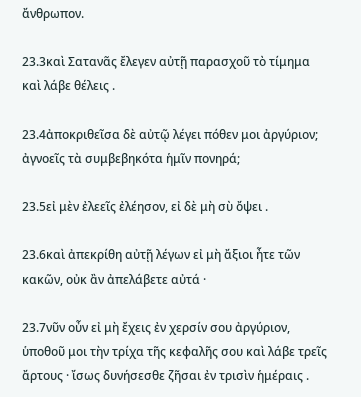ἄνθρωπον.

23.3καὶ Σατανᾶς ἔλεγεν αὐτῇ παρασχοῦ τὸ τίμημα καὶ λάβε θέλεις .

23.4ἀποκριθεῖσα δὲ αὐτῷ λέγει πόθεν μοι ἀργύριον; ἀγνοεῖς τὰ συμβεβηκότα ἡμῖν πονηρά;

23.5εἰ μὲν ἐλεεῖς ἐλέησον, εἰ δὲ μὴ σὺ ὄψει .

23.6καὶ ἀπεκρίθη αὐτῇ λέγων εἰ μὴ ἄξιοι ἦτε τῶν κακῶν, οὐκ ἂν ἀπελάβετε αὐτά ·

23.7νῦν οὖν εἰ μὴ ἔχεις ἐν χερσίν σου ἀργύριον, ὑποθοῦ μοι τὴν τρίχα τῆς κεφαλῆς σου καὶ λάβε τρεῖς ἄρτους · ἴσως δυνήσεσθε ζῆσαι ἐν τρισὶν ἡμέραις .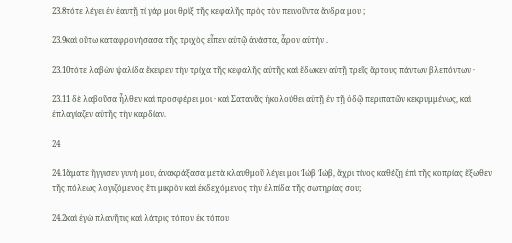23.8τότε λέγει ἐν ἑαυτῇ τί γάρ μοι θρὶξ τῆς κεφαλῆς πρὸς τὸν πεινοῦντα ἄνδρα μου ;

23.9καὶ οὕτω καταφρονήσασα τῆς τριχὸς εἶπεν αὐτῷ ἀνάστα, ἆρον αὐτήν .

23.10τότε λαβὼν ψαλίδα ἔκειρεν τὴν τρίχα τῆς κεφαλῆς αὐτῆς καὶ ἔδωκεν αὐτῇ τρεῖς ἄρτους πάντων βλεπόντων ·

23.11 δὲ λαβοῦσα ἦλθεν καὶ προσφέρει μοι · καὶ Σατανᾶς ἠκολούθει αὐτῇ ἐν τῇ ὁδῷ περιπατῶν κεκρυμμένως, καὶ ἐπλαγίαζεν αὐτῆς τὴν καρδίαν.

24

24.1ἅματε ἤγγισεν γυνή μου, ἀνακράξασα μετὰ κλαυθμοῦ λέγει μοι Ἰώβ Ἰώβ, ἄχρι τίνος καθέζῃ ἐπὶ τῆς κοπρίας ἔξωθεν τῆς πόλεως λογιζόμενος ἔτι μικρὸν καὶ ἐκδεχόμενος τὴν ἐλπίδα τῆς σωτηρίας σου;

24.2καὶ ἐγὼ πλανῆτις καὶ λάτρις τόπον ἐκ τόπου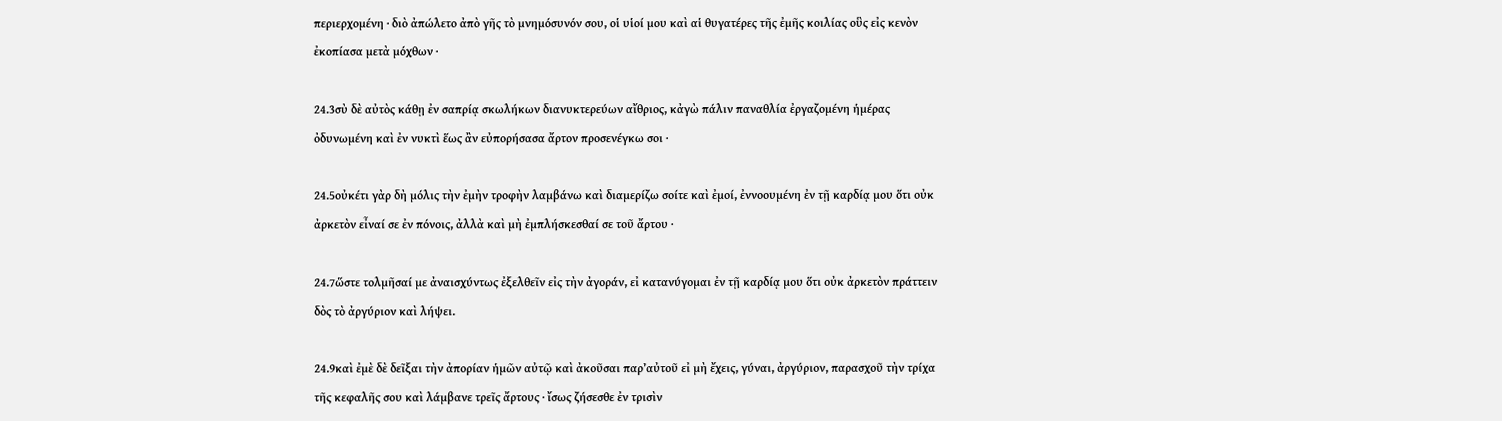περιερχομένη · διὸ ἀπώλετο ἀπὸ γῆς τὸ μνημόσυνόν σου, οἱ υἱοί μου καὶ αἱ θυγατέρες τῆς ἐμῆς κοιλίας οὓς εἰς κενὸν ἐκοπίασα μετὰ μόχθων ·

24.3σὺ δὲ αὐτὸς κάθῃ ἐν σαπρίᾳ σκωλήκων διανυκτερεύων αἴθριος, κἀγὼ πάλιν παναθλία ἐργαζομένη ἡμέρας ὀδυνωμένη καὶ ἐν νυκτὶ ἕως ἂν εὐπορήσασα ἄρτον προσενέγκω σοι ·

24.5οὐκέτι γὰρ δὴ μόλις τὴν ἐμὴν τροφὴν λαμβάνω καὶ διαμερίζω σοίτε καὶ ἐμοί, ἐννοουμένη ἐν τῇ καρδίᾳ μου ὅτι οὐκ ἀρκετὸν εἶναί σε ἐν πόνοις, ἀλλὰ καὶ μὴ ἐμπλήσκεσθαί σε τοῦ ἄρτου ·

24.7ὥστε τολμῆσαί με ἀναισχύντως ἐξελθεῖν εἰς τὴν ἀγοράν, εἰ κατανύγομαι ἐν τῇ καρδίᾳ μου ὅτι οὐκ ἀρκετὸν πράττειν δὸς τὸ ἀργύριον καὶ λήψει.

24.9καὶ ἐμὲ δὲ δεῖξαι τὴν ἀπορίαν ἡμῶν αὐτῷ καὶ ἀκοῦσαι παρ’αὐτοῦ εἰ μὴ ἔχεις, γύναι, ἀργύριον, παρασχοῦ τὴν τρίχα τῆς κεφαλῆς σου καὶ λάμβανε τρεῖς ἄρτους · ἴσως ζήσεσθε ἐν τρισὶν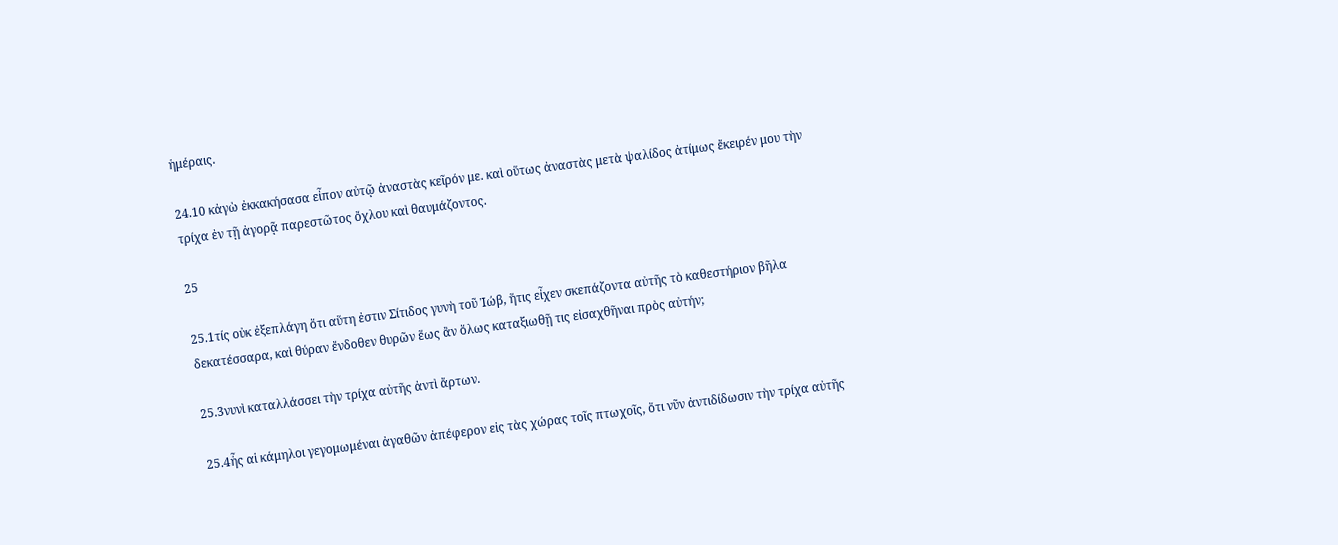ἡμέραις.

24.10 κἀγὼ ἐκκακήσασα εἶπον αὐτῷ ἀναστὰς κεῖρόν με. καὶ οὕτως ἀναστὰς μετὰ ψαλίδος ἀτίμως ἔκειρέν μου τὴν τρίχα ἐν τῇ ἀγορᾷ παρεστῶτος ὄχλου καὶ θαυμάζοντος.

25

25.1τίς οὐκ ἐξεπλάγη ὅτι αὕτη ἐστιν Σίτιδος γυνὴ τοῦ Ἰώβ, ἥτις εἶχεν σκεπάζοντα αὐτῆς τὸ καθεστήριον βῆλα δεκατέσσαρα, καὶ θύραν ἔνδοθεν θυρῶν ἕως ἂν ὅλως καταξιωθῇ τις εἰσαχθῆναι πρὸς αὐτήν;

25.3νυνὶ καταλλάσσει τὴν τρίχα αὐτῆς ἀντὶ ἄρτων.

25.4ἧς αἱ κάμηλοι γεγομωμέναι ἀγαθῶν ἀπέφερον εἰς τὰς χώρας τοῖς πτωχοῖς, ὅτι νῦν ἀντιδίδωσιν τὴν τρίχα αὐτῆς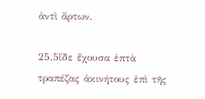ἀντὶ ἄρτων.

25.5ἴδε ἔχουσα ἑπτὰ τραπέζας ἀκινήτους ἐπὶ τῆς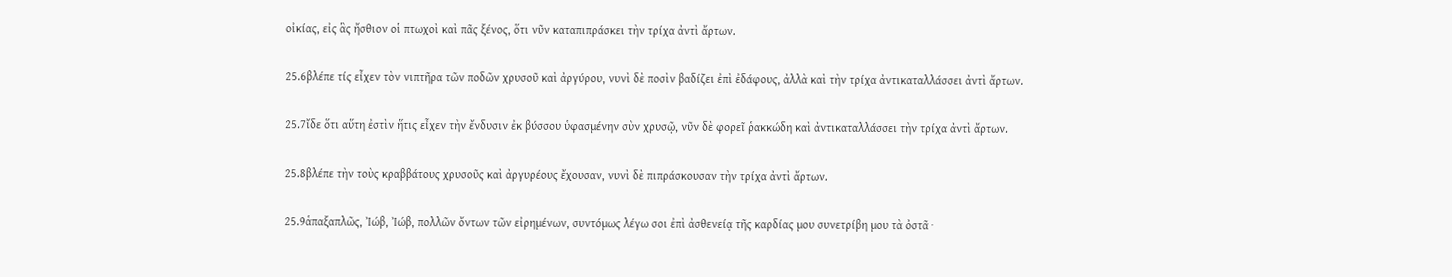οἰκίας, εἰς ἃς ἤσθιον οἱ πτωχοὶ καὶ πᾶς ξένος, ὅτι νῦν καταπιπράσκει τὴν τρίχα ἀντὶ ἄρτων.

25.6βλέπε τίς εἶχεν τὸν νιπτῆρα τῶν ποδῶν χρυσοῦ καὶ ἀργύρου, νυνὶ δὲ ποσὶν βαδίζει ἐπὶ ἐδάφους, ἀλλὰ καὶ τὴν τρίχα ἀντικαταλλάσσει ἀντὶ ἄρτων.

25.7ἴδε ὅτι αὕτη ἐστὶν ἥτις εἶχεν τὴν ἔνδυσιν ἐκ βύσσου ὑφασμένην σὺν χρυσῷ, νῦν δὲ φορεῖ ῥακκώδη καὶ ἀντικαταλλάσσει τὴν τρίχα ἀντὶ ἄρτων.

25.8βλέπε τὴν τοὺς κραββάτους χρυσοῦς καὶ ἀργυρέους ἔχουσαν, νυνὶ δὲ πιπράσκουσαν τὴν τρίχα ἀντὶ ἄρτων.

25.9ἁπαξαπλῶς, Ἰώβ, Ἰώβ, πολλῶν ὄντων τῶν εἰρημένων, συντόμως λέγω σοι ἐπὶ ἀσθενείᾳ τῆς καρδίας μου συνετρίβη μου τὰ ὀστᾶ ·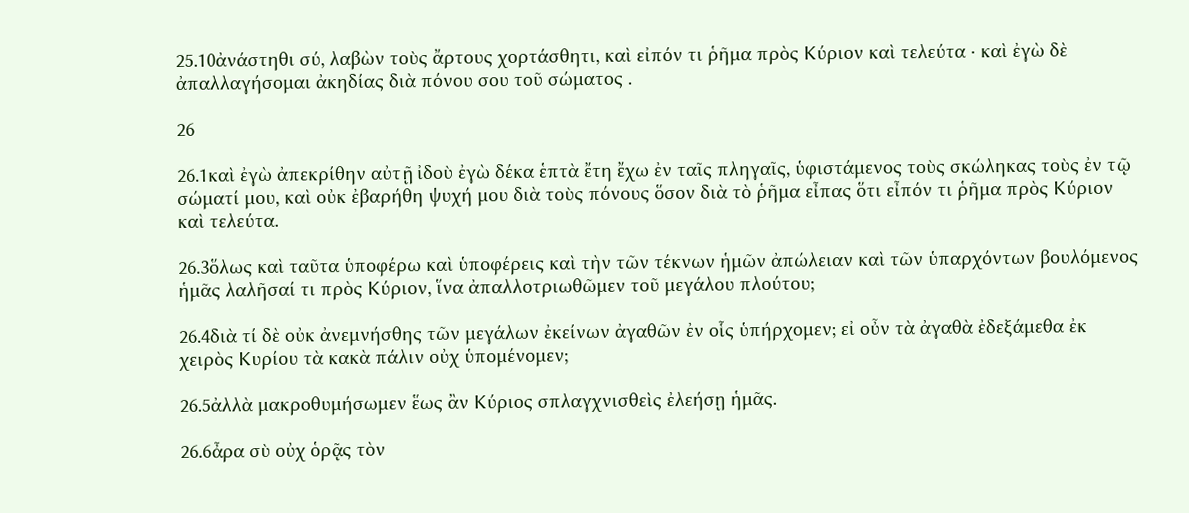25.10ἀνάστηθι σύ, λαβὼν τοὺς ἄρτους χορτάσθητι, καὶ εἰπόν τι ῥῆμα πρὸς Κύριον καὶ τελεύτα · καὶ ἐγὼ δὲ ἀπαλλαγήσομαι ἀκηδίας διὰ πόνου σου τοῦ σώματος .

26

26.1καὶ ἐγὼ ἀπεκρίθην αὐτῇ ἰδοὺ ἐγὼ δέκα ἑπτὰ ἔτη ἔχω ἐν ταῖς πληγαῖς, ὑφιστάμενος τοὺς σκώληκας τοὺς ἐν τῷ σώματί μου, καὶ οὐκ ἐβαρήθη ψυχή μου διὰ τοὺς πόνους ὅσον διὰ τὸ ῥῆμα εἶπας ὅτι εἶπόν τι ῥῆμα πρὸς Κύριον καὶ τελεύτα.

26.3ὅλως καὶ ταῦτα ὑποφέρω καὶ ὑποφέρεις καὶ τὴν τῶν τέκνων ἡμῶν ἀπώλειαν καὶ τῶν ὑπαρχόντων βουλόμενος ἡμᾶς λαλῆσαί τι πρὸς Κύριον, ἵνα ἀπαλλοτριωθῶμεν τοῦ μεγάλου πλούτου;

26.4διὰ τί δὲ οὐκ ἀνεμνήσθης τῶν μεγάλων ἐκείνων ἀγαθῶν ἐν οἷς ὑπήρχομεν; εἰ οὖν τὰ ἀγαθὰ ἐδεξάμεθα ἐκ χειρὸς Κυρίου τὰ κακὰ πάλιν οὐχ ὑπομένομεν;

26.5ἀλλὰ μακροθυμήσωμεν ἕως ἂν Κύριος σπλαγχνισθεὶς ἐλεήσῃ ἡμᾶς.

26.6ἆρα σὺ οὐχ ὁρᾷς τὸν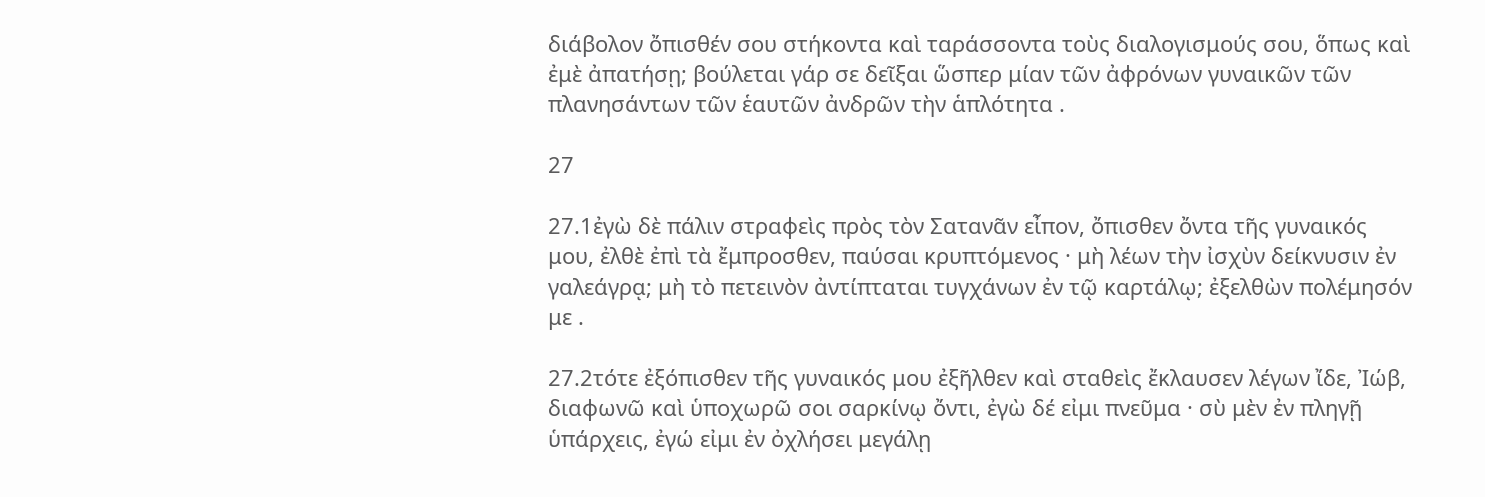διάβολον ὄπισθέν σου στήκοντα καὶ ταράσσοντα τοὺς διαλογισμούς σου, ὅπως καὶ ἐμὲ ἀπατήσῃ; βούλεται γάρ σε δεῖξαι ὥσπερ μίαν τῶν ἀφρόνων γυναικῶν τῶν πλανησάντων τῶν ἑαυτῶν ἀνδρῶν τὴν ἁπλότητα .

27

27.1ἐγὼ δὲ πάλιν στραφεὶς πρὸς τὸν Σατανᾶν εἶπον, ὄπισθεν ὄντα τῆς γυναικός μου, ἐλθὲ ἐπὶ τὰ ἔμπροσθεν, παύσαι κρυπτόμενος · μὴ λέων τὴν ἰσχὺν δείκνυσιν ἐν γαλεάγρᾳ; μὴ τὸ πετεινὸν ἀντίπταται τυγχάνων ἐν τῷ καρτάλῳ; ἐξελθὼν πολέμησόν με .

27.2τότε ἐξόπισθεν τῆς γυναικός μου ἐξῆλθεν καὶ σταθεὶς ἔκλαυσεν λέγων ἴδε, Ἰώβ, διαφωνῶ καὶ ὑποχωρῶ σοι σαρκίνῳ ὄντι, ἐγὼ δέ εἰμι πνεῦμα · σὺ μὲν ἐν πληγῇ ὑπάρχεις, ἐγώ εἰμι ἐν ὀχλήσει μεγάλῃ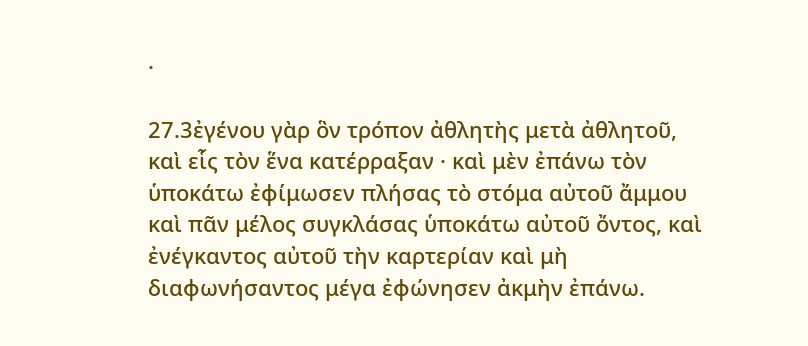·

27.3ἐγένου γὰρ ὃν τρόπον ἀθλητὴς μετὰ ἀθλητοῦ, καὶ εἷς τὸν ἕνα κατέρραξαν · καὶ μὲν ἐπάνω τὸν ὑποκάτω ἐφίμωσεν πλήσας τὸ στόμα αὐτοῦ ἄμμου καὶ πᾶν μέλος συγκλάσας ὑποκάτω αὐτοῦ ὄντος, καὶ ἐνέγκαντος αὐτοῦ τὴν καρτερίαν καὶ μὴ διαφωνήσαντος μέγα ἐφώνησεν ἀκμὴν ἐπάνω.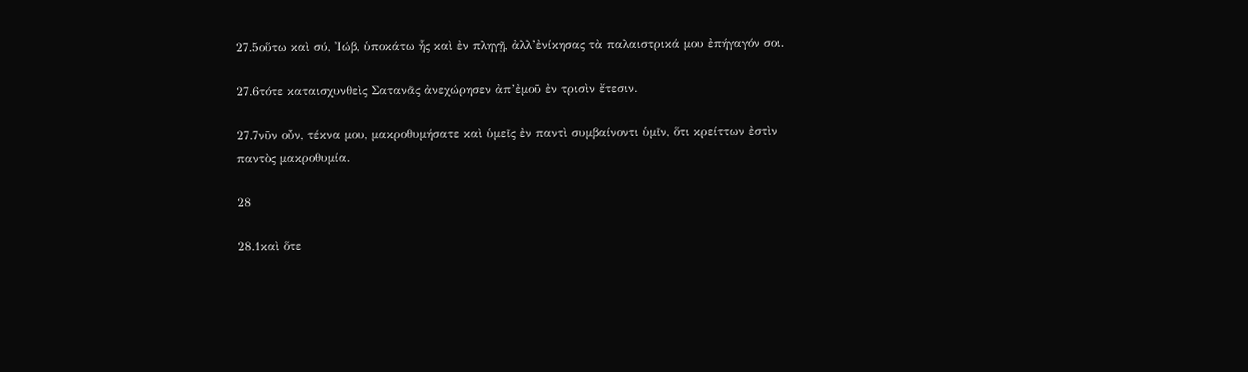27.5οὕτω καὶ σύ, Ἰώβ, ὑποκάτω ἧς καὶ ἐν πληγῇ, ἀλλ’ἐνίκησας τὰ παλαιστρικά μου ἐπήγαγόν σοι.

27.6τότε καταισχυνθεὶς Σατανᾶς ἀνεχώρησεν ἀπ’ἐμοῦ ἐν τρισὶν ἔτεσιν.

27.7νῦν οὖν, τέκνα μου, μακροθυμήσατε καὶ ὑμεῖς ἐν παντὶ συμβαίνοντι ὑμῖν, ὅτι κρείττων ἐστὶν παντὸς μακροθυμία.

28

28.1καὶ ὅτε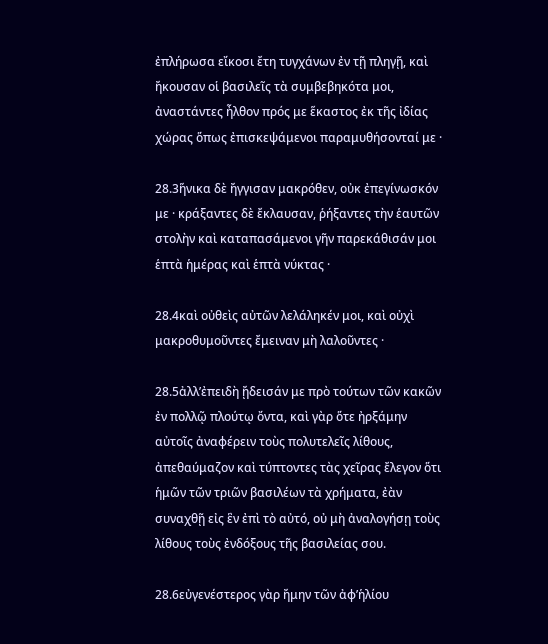ἐπλήρωσα εἴκοσι ἔτη τυγχάνων ἐν τῇ πληγῇ, καὶ ἤκουσαν οἱ βασιλεῖς τὰ συμβεβηκότα μοι, ἀναστάντες ἦλθον πρός με ἕκαστος ἐκ τῆς ἰδίας χώρας ὅπως ἐπισκεψάμενοι παραμυθήσονταί με ·

28.3ἥνικα δὲ ἤγγισαν μακρόθεν, οὐκ ἐπεγίνωσκόν με · κράξαντες δὲ ἔκλαυσαν, ῥήξαντες τὴν ἑαυτῶν στολὴν καὶ καταπασάμενοι γῆν παρεκάθισάν μοι ἑπτὰ ἡμέρας καὶ ἑπτὰ νύκτας ·

28.4καὶ οὐθεὶς αὐτῶν λελάληκέν μοι, καὶ οὐχὶ μακροθυμοῦντες ἔμειναν μὴ λαλοῦντες ·

28.5ἀλλ’ἐπειδὴ ᾔδεισάν με πρὸ τούτων τῶν κακῶν ἐν πολλῷ πλούτῳ ὄντα, καὶ γὰρ ὅτε ἠρξάμην αὐτοῖς ἀναφέρειν τοὺς πολυτελεῖς λίθους, ἀπεθαύμαζον καὶ τύπτοντες τὰς χεῖρας ἔλεγον ὅτι ἡμῶν τῶν τριῶν βασιλέων τὰ χρήματα, ἐὰν συναχθῇ εἰς ἓν ἐπὶ τὸ αὐτό, οὐ μὴ ἀναλογήσῃ τοὺς λίθους τοὺς ἐνδόξους τῆς βασιλείας σου.

28.6εὐγενέστερος γὰρ ἤμην τῶν ἀφ’ἡλίου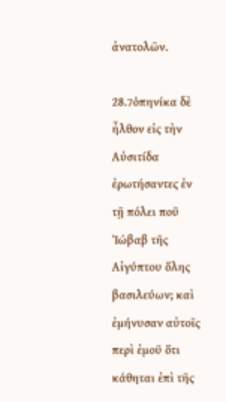ἀνατολῶν.

28.7ὁπηνίκα δὲ ἦλθον εἰς τὴν Αὐσιτίδα ἐρωτήσαντες ἐν τῇ πόλει ποῦ Ἰώβαβ τῆς Αἰγύπτου ὅλης βασιλεύων; καὶ ἐμήνυσαν αὐτοῖς περὶ ἐμοῦ ὅτι κάθηται ἐπὶ τῆς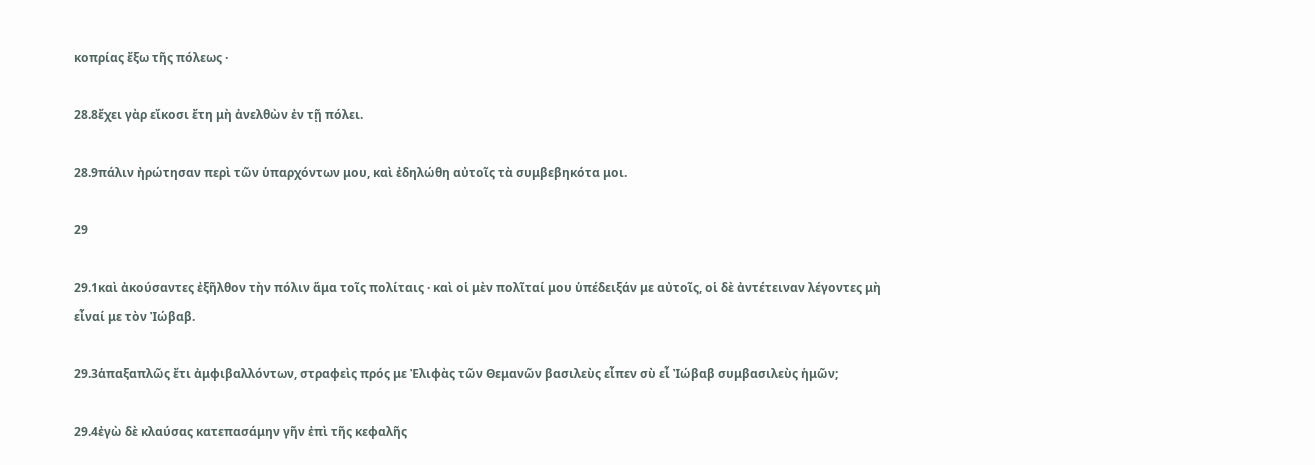κοπρίας ἔξω τῆς πόλεως ·

28.8ἔχει γὰρ εἴκοσι ἔτη μὴ ἀνελθὼν ἐν τῇ πόλει.

28.9πάλιν ἠρώτησαν περὶ τῶν ὑπαρχόντων μου, καὶ ἐδηλώθη αὐτοῖς τὰ συμβεβηκότα μοι.

29

29.1καὶ ἀκούσαντες ἐξῆλθον τὴν πόλιν ἅμα τοῖς πολίταις · καὶ οἱ μὲν πολῖταί μου ὑπέδειξάν με αὐτοῖς, οἱ δὲ ἀντέτειναν λέγοντες μὴ εἶναί με τὸν Ἰώβαβ.

29.3ἁπαξαπλῶς ἔτι ἀμφιβαλλόντων, στραφεὶς πρός με Ἐλιφὰς τῶν Θεμανῶν βασιλεὺς εἶπεν σὺ εἶ Ἰώβαβ συμβασιλεὺς ἡμῶν;

29.4ἐγὼ δὲ κλαύσας κατεπασάμην γῆν ἐπὶ τῆς κεφαλῆς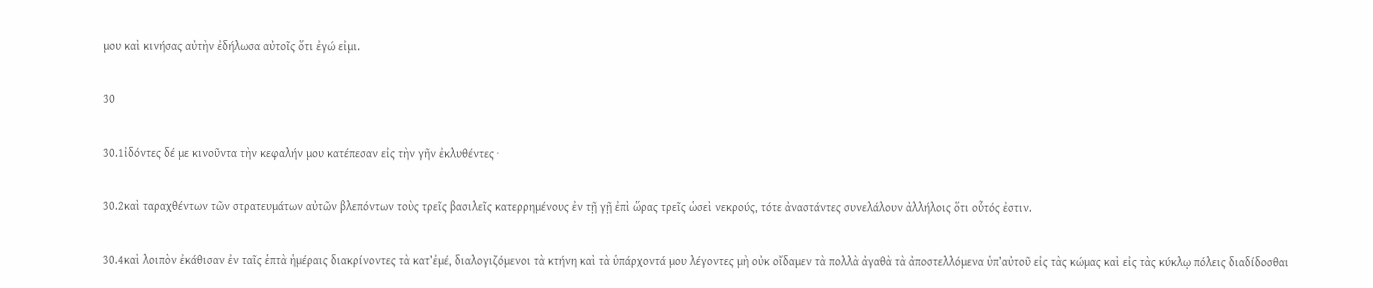μου καὶ κινήσας αὐτὴν ἐδήλωσα αὐτοῖς ὅτι ἐγώ εἰμι.

30

30.1ἰδόντες δέ με κινοῦντα τὴν κεφαλήν μου κατέπεσαν εἰς τὴν γῆν ἐκλυθέντες ·

30.2καὶ ταραχθέντων τῶν στρατευμάτων αὐτῶν βλεπόντων τοὺς τρεῖς βασιλεῖς κατερρημένους ἐν τῇ γῇ ἐπὶ ὥρας τρεῖς ὡσεὶ νεκρούς, τότε ἀναστάντες συνελάλουν ἀλλήλοις ὅτι οὗτός ἐστιν.

30.4καὶ λοιπὸν ἐκάθισαν ἐν ταῖς ἑπτὰ ἡμέραις διακρίνοντες τὰ κατ’ἐμέ, διαλογιζόμενοι τὰ κτήνη καὶ τὰ ὑπάρχοντά μου λέγοντες μὴ οὐκ οἴδαμεν τὰ πολλὰ ἀγαθὰ τὰ ἀποστελλόμενα ὑπ’αὐτοῦ εἰς τὰς κώμας καὶ εἰς τὰς κύκλῳ πόλεις διαδίδοσθαι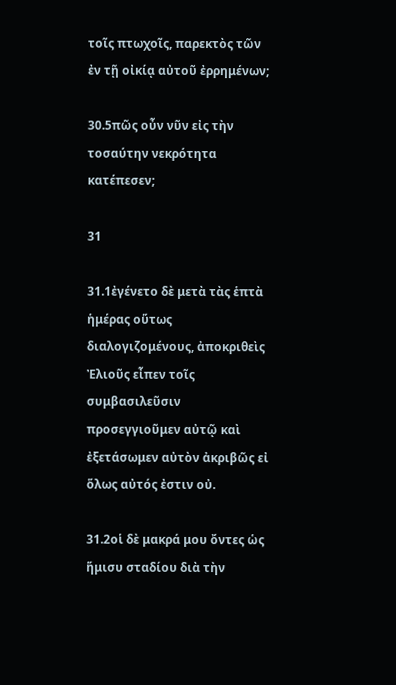τοῖς πτωχοῖς, παρεκτὸς τῶν ἐν τῇ οἰκίᾳ αὐτοῦ ἐρρημένων;

30.5πῶς οὖν νῦν εἰς τὴν τοσαύτην νεκρότητα κατέπεσεν;

31

31.1ἐγένετο δὲ μετὰ τὰς ἑπτὰ ἡμέρας οὕτως διαλογιζομένους, ἀποκριθεὶς Ἐλιοῦς εἶπεν τοῖς συμβασιλεῦσιν προσεγγιοῦμεν αὐτῷ καὶ ἐξετάσωμεν αὐτὸν ἀκριβῶς εἰ ὅλως αὐτός ἐστιν οὐ.

31.2οἱ δὲ μακρά μου ὄντες ὡς ἥμισυ σταδίου διὰ τὴν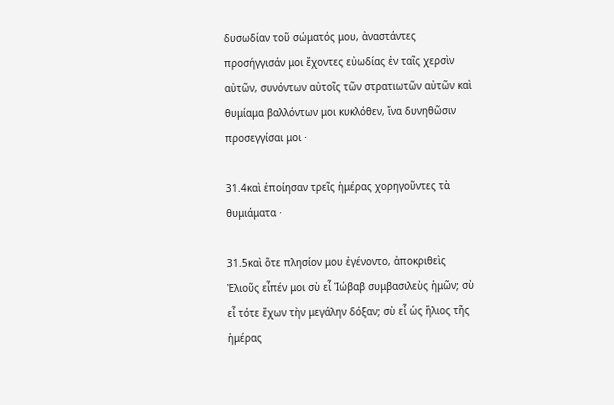δυσωδίαν τοῦ σώματός μου, ἀναστάντες προσήγγισάν μοι ἔχοντες εὐωδίας ἐν ταῖς χερσὶν αὐτῶν, συνόντων αὐτοῖς τῶν στρατιωτῶν αὐτῶν καὶ θυμίαμα βαλλόντων μοι κυκλόθεν, ἵνα δυνηθῶσιν προσεγγίσαι μοι ·

31.4καὶ ἐποίησαν τρεῖς ἡμέρας χορηγοῦντες τὰ θυμιάματα ·

31.5καὶ ὅτε πλησίον μου ἐγένοντο, ἀποκριθεὶς Ἐλιοῦς εἶπέν μοι σὺ εἶ Ἰώβαβ συμβασιλεὺς ἡμῶν; σὺ εἶ τότε ἔχων τὴν μεγάλην δόξαν; σὺ εἶ ὡς ἥλιος τῆς ἡμέρας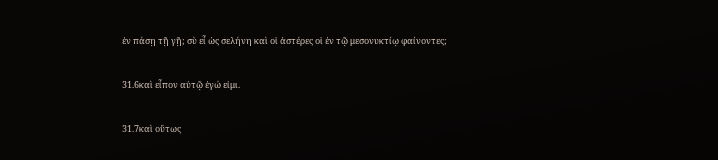ἐν πάσῃ τῇ γῇ; σὺ εἶ ὡς σελήνη καὶ οἱ ἀστέρες οἱ ἐν τῷ μεσονυκτίῳ φαίνοντες;

31.6καὶ εἶπον αὐτῷ ἐγώ εἰμι.

31.7καὶ οὕτως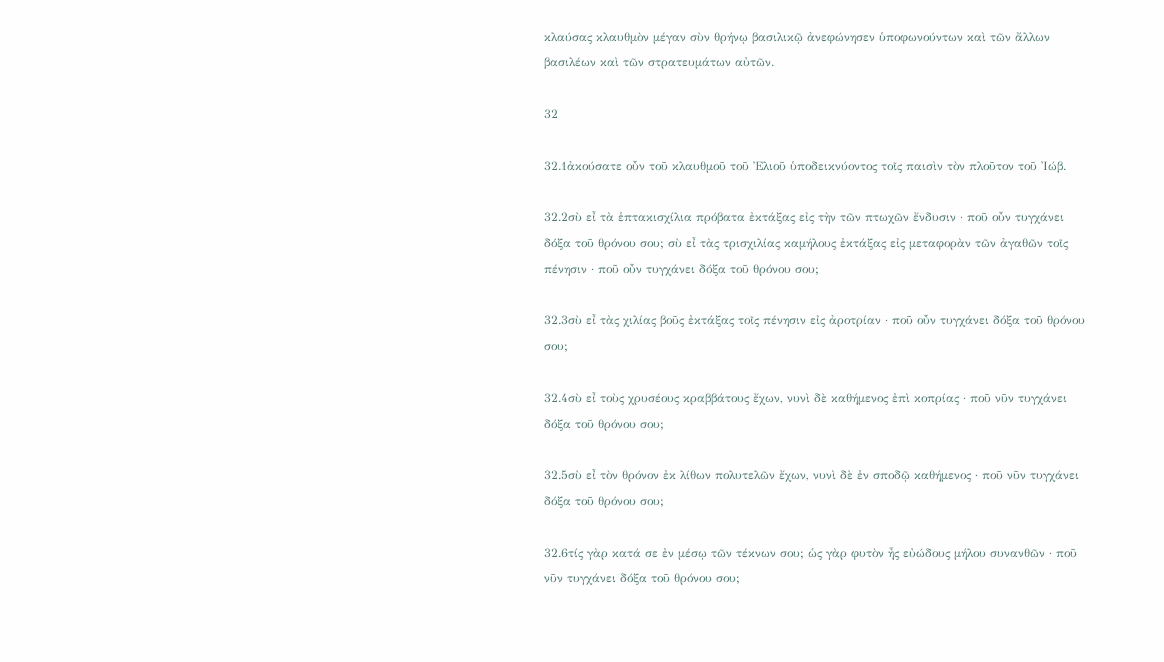κλαύσας κλαυθμὸν μέγαν σὺν θρήνῳ βασιλικῷ ἀνεφώνησεν ὑποφωνούντων καὶ τῶν ἄλλων βασιλέων καὶ τῶν στρατευμάτων αὐτῶν.

32

32.1ἀκούσατε οὖν τοῦ κλαυθμοῦ τοῦ Ἐλιοῦ ὑποδεικνύοντος τοῖς παισὶν τὸν πλοῦτον τοῦ Ἰώβ.

32.2σὺ εἶ τὰ ἑπτακισχίλια πρόβατα ἐκτάξας εἰς τὴν τῶν πτωχῶν ἔνδυσιν · ποῦ οὖν τυγχάνει δόξα τοῦ θρόνου σου; σὺ εἶ τὰς τρισχιλίας καμήλους ἐκτάξας εἰς μεταφορὰν τῶν ἀγαθῶν τοῖς πένησιν · ποῦ οὖν τυγχάνει δόξα τοῦ θρόνου σου;

32.3σὺ εἶ τὰς χιλίας βοῦς ἐκτάξας τοῖς πένησιν εἰς ἀροτρίαν · ποῦ οὖν τυγχάνει δόξα τοῦ θρόνου σου;

32.4σὺ εἶ τοὺς χρυσέους κραββάτους ἔχων, νυνὶ δὲ καθήμενος ἐπὶ κοπρίας · ποῦ νῦν τυγχάνει δόξα τοῦ θρόνου σου;

32.5σὺ εἶ τὸν θρόνον ἐκ λίθων πολυτελῶν ἔχων, νυνὶ δὲ ἐν σποδῷ καθήμενος · ποῦ νῦν τυγχάνει δόξα τοῦ θρόνου σου;

32.6τίς γὰρ κατά σε ἐν μέσῳ τῶν τέκνων σου; ὡς γὰρ φυτὸν ἦς εὐώδους μήλου συνανθῶν · ποῦ νῦν τυγχάνει δόξα τοῦ θρόνου σου;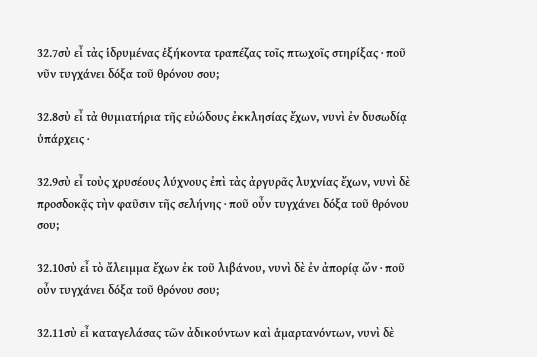32.7σὺ εἶ τὰς ἱδρυμένας ἑξήκοντα τραπέζας τοῖς πτωχοῖς στηρίξας · ποῦ νῦν τυγχάνει δόξα τοῦ θρόνου σου;

32.8σὺ εἶ τὰ θυμιατήρια τῆς εὐώδους ἐκκλησίας ἔχων, νυνὶ ἐν δυσωδίᾳ ὑπάρχεις ·

32.9σὺ εἶ τοὺς χρυσέους λύχνους ἐπὶ τὰς ἀργυρᾶς λυχνίας ἔχων, νυνὶ δὲ προσδοκᾷς τὴν φαῦσιν τῆς σελήνης · ποῦ οὖν τυγχάνει δόξα τοῦ θρόνου σου;

32.10σὺ εἶ τὸ ἄλειμμα ἔχων ἐκ τοῦ λιβάνου, νυνὶ δὲ ἐν ἀπορίᾳ ὤν · ποῦ οὖν τυγχάνει δόξα τοῦ θρόνου σου;

32.11σὺ εἶ καταγελάσας τῶν ἀδικούντων καὶ ἁμαρτανόντων, νυνὶ δὲ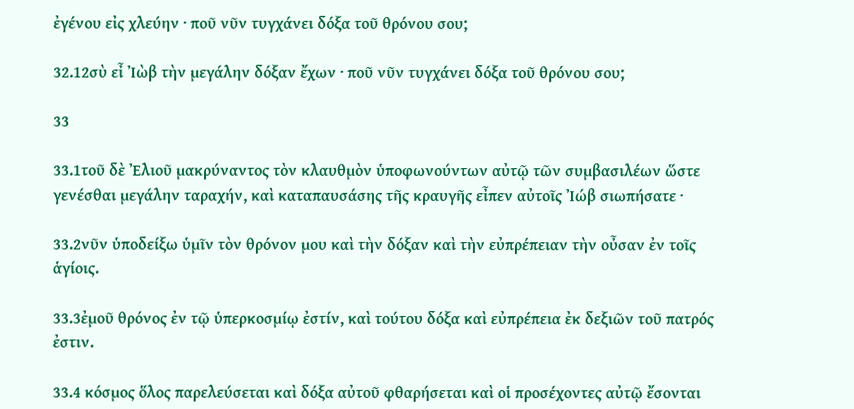ἐγένου εἰς χλεύην · ποῦ νῦν τυγχάνει δόξα τοῦ θρόνου σου;

32.12σὺ εἶ Ἰὼβ τὴν μεγάλην δόξαν ἔχων · ποῦ νῦν τυγχάνει δόξα τοῦ θρόνου σου;

33

33.1τοῦ δὲ Ἐλιοῦ μακρύναντος τὸν κλαυθμὸν ὑποφωνούντων αὐτῷ τῶν συμβασιλέων ὥστε γενέσθαι μεγάλην ταραχήν, καὶ καταπαυσάσης τῆς κραυγῆς εἶπεν αὐτοῖς Ἰώβ σιωπήσατε ·

33.2νῦν ὑποδείξω ὑμῖν τὸν θρόνον μου καὶ τὴν δόξαν καὶ τὴν εὐπρέπειαν τὴν οὖσαν ἐν τοῖς ἁγίοις.

33.3ἐμοῦ θρόνος ἐν τῷ ὑπερκοσμίῳ ἐστίν, καὶ τούτου δόξα καὶ εὐπρέπεια ἐκ δεξιῶν τοῦ πατρός ἐστιν.

33.4 κόσμος ὅλος παρελεύσεται καὶ δόξα αὐτοῦ φθαρήσεται καὶ οἱ προσέχοντες αὐτῷ ἔσονται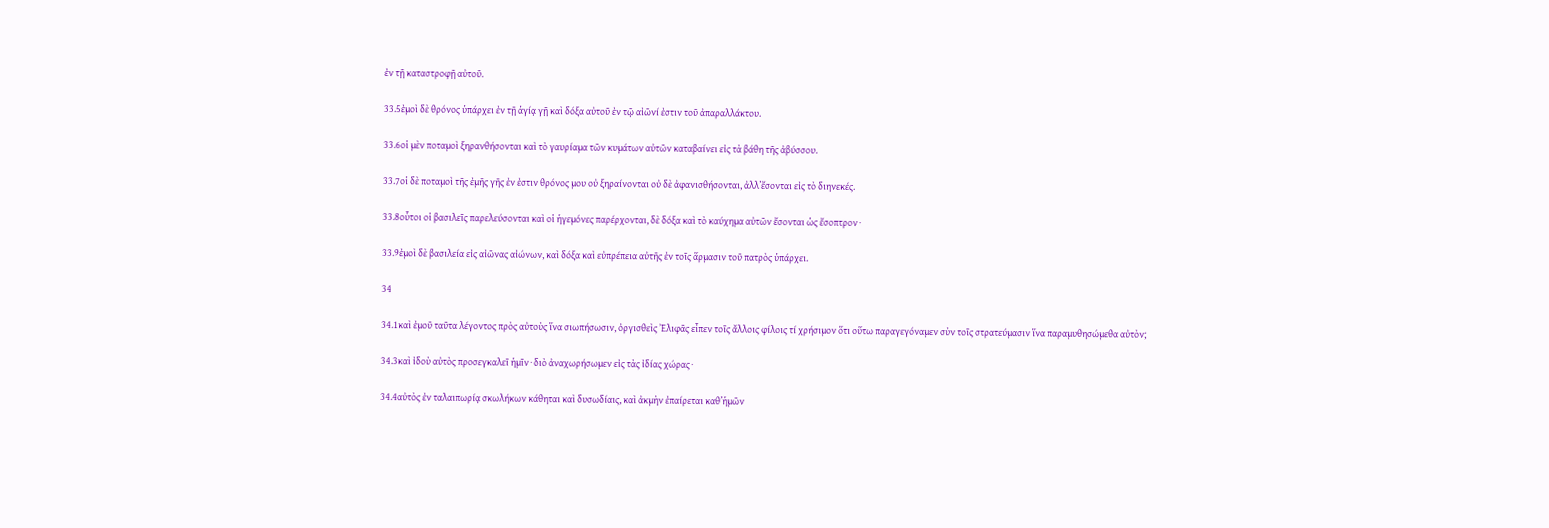ἐν τῇ καταστροφῇ αὐτοῦ.

33.5ἐμοὶ δὲ θρόνος ὑπάρχει ἐν τῇ ἁγίᾳ γῇ καὶ δόξα αὐτοῦ ἐν τῷ αἰῶνί ἐστιν τοῦ ἀπαραλλάκτου.

33.6οἱ μὲν ποταμοὶ ξηρανθήσονται καὶ τὸ γαυρίαμα τῶν κυμάτων αὐτῶν καταβαίνει εἰς τὰ βάθη τῆς ἀβύσσου.

33.7οἱ δὲ ποταμοὶ τῆς ἐμῆς γῆς ἐν ἐστιν θρόνος μου οὐ ξηραίνονται οὐ δὲ ἀφανισθήσονται, ἀλλ’ἔσονται εἰς τὸ διηνεκές.

33.8οὗτοι οἱ βασιλεῖς παρελεύσονται καὶ οἱ ἡγεμόνες παρέρχονται, δὲ δόξα καὶ τὸ καύχημα αὐτῶν ἔσονται ὡς ἔσοπτρον ·

33.9ἐμοὶ δὲ βασιλεία εἰς αἰῶνας αἰώνων, καὶ δόξα καὶ εὐπρέπεια αὐτῆς ἐν τοῖς ἅρμασιν τοῦ πατρὸς ὑπάρχει.

34

34.1καὶ ἐμοῦ ταῦτα λέγοντος πρὸς αὐτοὺς ἵνα σιωπήσωσιν, ὀργισθεὶς Ἐλιφᾶς εἶπεν τοῖς ἄλλοις φίλοις τί χρήσιμον ὅτι οὕτω παραγεγόναμεν σὺν τοῖς στρατεύμασιν ἵνα παραμυθησώμεθα αὐτὸν;

34.3καὶ ἰδοὺ αὐτὸς προσεγκαλεῖ ἡμῖν · διὸ ἀναχωρήσωμεν εἰς τὰς ἰδίας χώρας ·

34.4αὐτὸς ἐν ταλαιπωρίᾳ σκωλήκων κάθηται καὶ δυσωδίαις, καὶ ἀκμὴν ἐπαίρεται καθ’ἡμῶν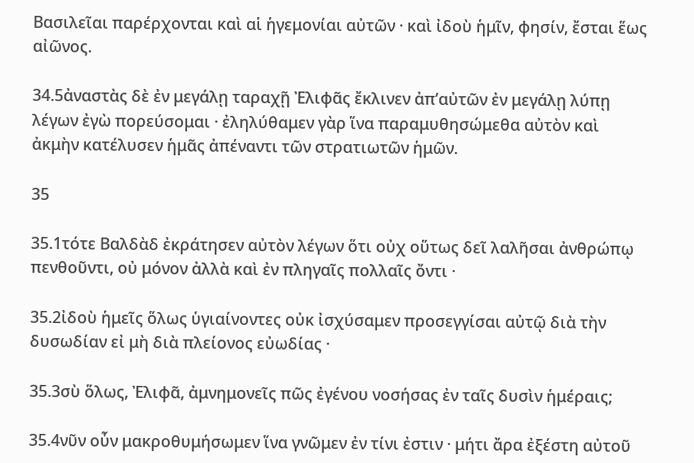Βασιλεῖαι παρέρχονται καὶ αἱ ἡγεμονίαι αὐτῶν · καὶ ἰδοὺ ἡμῖν, φησίν, ἔσται ἕως αἰῶνος.

34.5ἀναστὰς δὲ ἐν μεγάλῃ ταραχῇ Ἐλιφᾶς ἔκλινεν ἀπ’αὐτῶν ἐν μεγάλῃ λύπῃ λέγων ἐγὼ πορεύσομαι · ἐληλύθαμεν γὰρ ἵνα παραμυθησώμεθα αὐτὸν καὶ ἀκμὴν κατέλυσεν ἡμᾶς ἀπέναντι τῶν στρατιωτῶν ἡμῶν.

35

35.1τότε Βαλδὰδ ἐκράτησεν αὐτὸν λέγων ὅτι οὐχ οὕτως δεῖ λαλῆσαι ἀνθρώπῳ πενθοῦντι, οὐ μόνον ἀλλὰ καὶ ἐν πληγαῖς πολλαῖς ὄντι ·

35.2ἰδοὺ ἡμεῖς ὅλως ὑγιαίνοντες οὐκ ἰσχύσαμεν προσεγγίσαι αὐτῷ διὰ τὴν δυσωδίαν εἰ μὴ διὰ πλείονος εὐωδίας ·

35.3σὺ ὅλως, Ἐλιφᾶ, ἀμνημονεῖς πῶς ἐγένου νοσήσας ἐν ταῖς δυσὶν ἡμέραις;

35.4νῦν οὖν μακροθυμήσωμεν ἵνα γνῶμεν ἐν τίνι ἐστιν · μήτι ἄρα ἐξέστη αὐτοῦ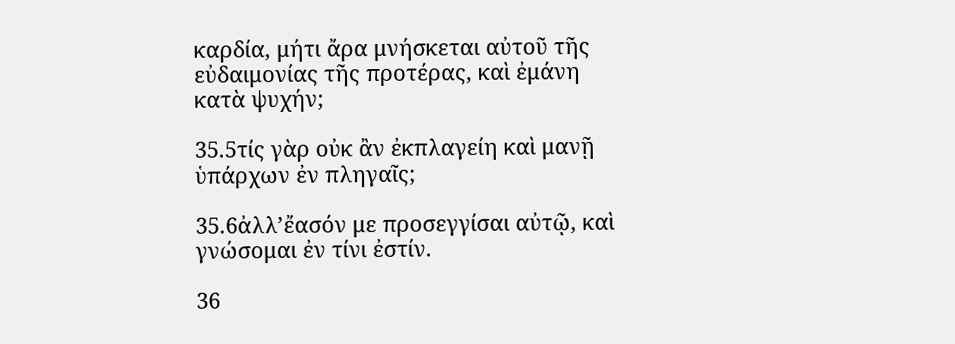καρδία, μήτι ἄρα μνήσκεται αὐτοῦ τῆς εὐδαιμονίας τῆς προτέρας, καὶ ἐμάνη κατὰ ψυχήν;

35.5τίς γὰρ οὐκ ἂν ἐκπλαγείη καὶ μανῇ ὑπάρχων ἐν πληγαῖς;

35.6ἀλλ’ἔασόν με προσεγγίσαι αὐτῷ, καὶ γνώσομαι ἐν τίνι ἐστίν.

36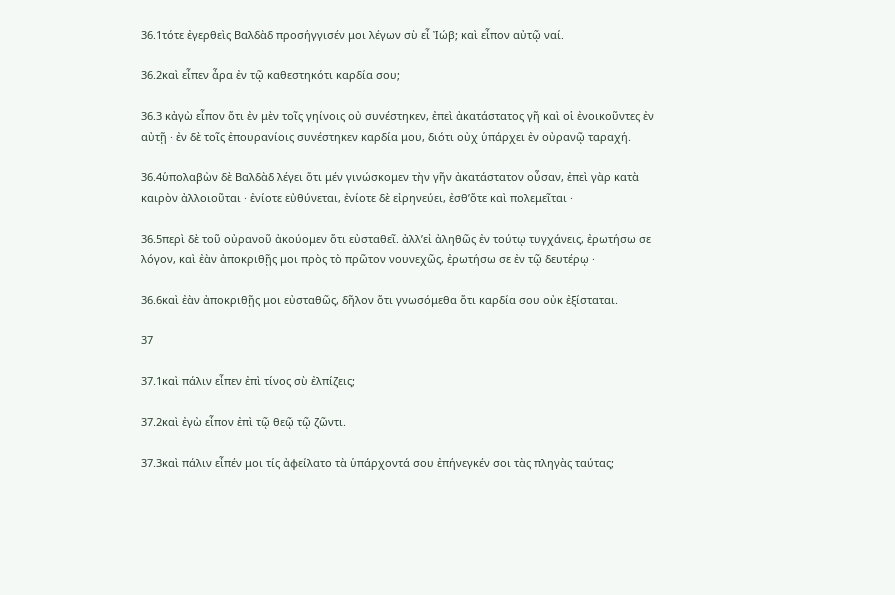36.1τότε ἐγερθεὶς Βαλδὰδ προσήγγισέν μοι λέγων σὺ εἶ Ἰώβ; καὶ εἶπον αὐτῷ ναί.

36.2καὶ εἶπεν ἆρα ἐν τῷ καθεστηκότι καρδία σου;

36.3 κἀγὼ εἶπον ὅτι ἐν μὲν τοῖς γηίνοις οὐ συνέστηκεν, ἐπεὶ ἀκατάστατος γῆ καὶ οἱ ἐνοικοῦντες ἐν αὐτῇ · ἐν δὲ τοῖς ἐπουρανίοις συνέστηκεν καρδία μου, διότι οὐχ ὑπάρχει ἐν οὐρανῷ ταραχή.

36.4ὑπολαβὼν δὲ Βαλδὰδ λέγει ὅτι μέν γινώσκομεν τὴν γῆν ἀκατάστατον οὖσαν, ἐπεὶ γὰρ κατὰ καιρὸν ἀλλοιοῦται · ἐνίοτε εὐθύνεται, ἐνίοτε δὲ εἰρηνεύει, ἐσθ’ὅτε καὶ πολεμεῖται ·

36.5περὶ δὲ τοῦ οὐρανοῦ ἀκούομεν ὅτι εὐσταθεῖ. ἀλλ’εἰ ἀληθῶς ἐν τούτῳ τυγχάνεις, ἐρωτήσω σε λόγον, καὶ ἐὰν ἀποκριθῇς μοι πρὸς τὸ πρῶτον νουνεχῶς, ἐρωτήσω σε ἐν τῷ δευτέρῳ ·

36.6καὶ ἐὰν ἀποκριθῇς μοι εὐσταθῶς, δῆλον ὅτι γνωσόμεθα ὅτι καρδία σου οὐκ ἐξίσταται.

37

37.1καὶ πάλιν εἶπεν ἐπὶ τίνος σὺ ἐλπίζεις;

37.2καὶ ἐγὼ εἶπον ἐπὶ τῷ θεῷ τῷ ζῶντι.

37.3καὶ πάλιν εἶπέν μοι τίς ἀφείλατο τὰ ὑπάρχοντά σου ἐπήνεγκέν σοι τὰς πληγὰς ταύτας;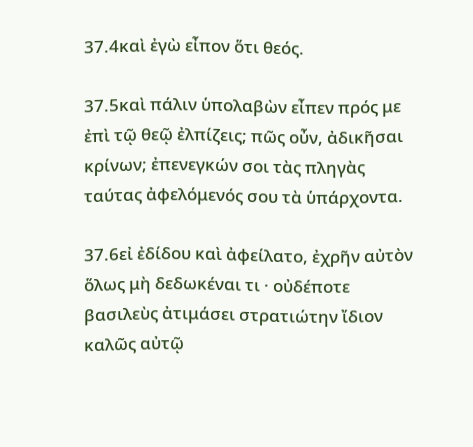37.4καὶ ἐγὼ εἶπον ὅτι θεός.

37.5καὶ πάλιν ὑπολαβὼν εἶπεν πρός με ἐπὶ τῷ θεῷ ἐλπίζεις; πῶς οὖν, ἀδικῆσαι κρίνων; ἐπενεγκών σοι τὰς πληγὰς ταύτας ἀφελόμενός σου τὰ ὑπάρχοντα.

37.6εἰ ἐδίδου καὶ ἀφείλατο, ἐχρῆν αὐτὸν ὅλως μὴ δεδωκέναι τι · οὐδέποτε βασιλεὺς ἀτιμάσει στρατιώτην ἴδιον καλῶς αὐτῷ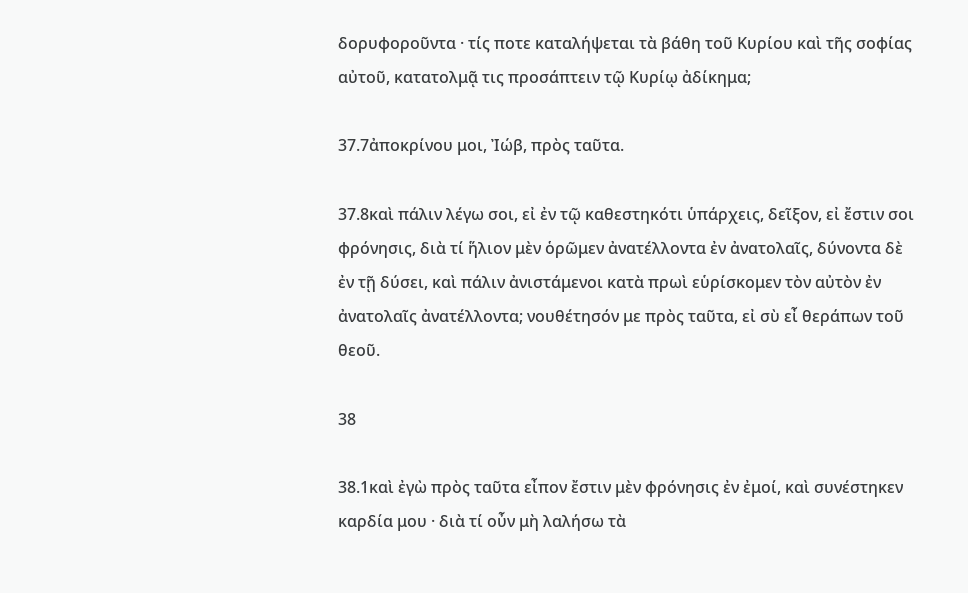δορυφοροῦντα · τίς ποτε καταλήψεται τὰ βάθη τοῦ Κυρίου καὶ τῆς σοφίας αὐτοῦ, κατατολμᾷ τις προσάπτειν τῷ Κυρίῳ ἀδίκημα;

37.7ἀποκρίνου μοι, Ἰώβ, πρὸς ταῦτα.

37.8καὶ πάλιν λέγω σοι, εἰ ἐν τῷ καθεστηκότι ὑπάρχεις, δεῖξον, εἰ ἔστιν σοι φρόνησις, διὰ τί ἥλιον μὲν ὁρῶμεν ἀνατέλλοντα ἐν ἀνατολαῖς, δύνοντα δὲ ἐν τῇ δύσει, καὶ πάλιν ἀνιστάμενοι κατὰ πρωὶ εὑρίσκομεν τὸν αὐτὸν ἐν ἀνατολαῖς ἀνατέλλοντα; νουθέτησόν με πρὸς ταῦτα, εἰ σὺ εἶ θεράπων τοῦ θεοῦ.

38

38.1καὶ ἐγὼ πρὸς ταῦτα εἶπον ἔστιν μὲν φρόνησις ἐν ἐμοί, καὶ συνέστηκεν καρδία μου · διὰ τί οὖν μὴ λαλήσω τὰ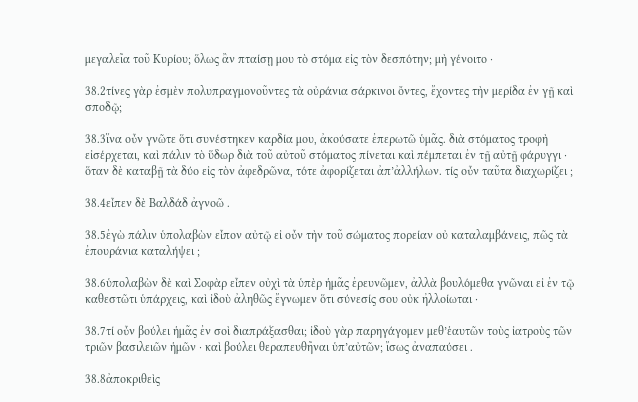μεγαλεῖα τοῦ Κυρίου; ὅλως ἂν πταίσῃ μου τὸ στόμα εἰς τὸν δεσπότην; μὴ γένοιτο ·

38.2τίνες γὰρ ἐσμὲν πολυπραγμονοῦντες τὰ οὐράνια σάρκινοι ὄντες, ἔχοντες τὴν μερίδα ἐν γῇ καὶ σποδῷ;

38.3ἵνα οὖν γνῶτε ὅτι συνέστηκεν καρδία μου, ἀκούσατε ἐπερωτῶ ὑμᾶς. διὰ στόματος τροφὴ εἰσέρχεται, καὶ πάλιν τὸ ὕδωρ διὰ τοῦ αὐτοῦ στόματος πίνεται καὶ πέμπεται ἐν τῇ αὐτῇ φάρυγγι · ὅταν δὲ καταβῇ τὰ δύο εἰς τὸν ἀφεδρῶνα, τότε ἀφορίζεται ἀπ’ἀλλήλων. τίς οὖν ταῦτα διαχωρίζει ;

38.4εἶπεν δὲ Βαλδάδ ἀγνοῶ .

38.5ἐγὼ πάλιν ὑπολαβὼν εἶπον αὐτῷ εἰ οὖν τὴν τοῦ σώματος πορείαν οὐ καταλαμβάνεις, πῶς τὰ ἐπουράνια καταλήψει ;

38.6ὑπολαβὼν δὲ καὶ Σοφὰρ εἶπεν οὐχὶ τὰ ὑπὲρ ἡμᾶς ἐρευνῶμεν, ἀλλὰ βουλόμεθα γνῶναι εἰ ἐν τῷ καθεστῶτι ὑπάρχεις, καὶ ἰδοὺ ἀληθῶς ἔγνωμεν ὅτι σύνεσίς σου οὐκ ἠλλοίωται ·

38.7τί οὖν βούλει ἡμᾶς ἐν σοὶ διαπράξασθαι; ἰδοὺ γὰρ παρηγάγομεν μεθ’ἑαυτῶν τοὺς ἰατροὺς τῶν τριῶν βασιλειῶν ἡμῶν · καὶ βούλει θεραπευθῆναι ὑπ’αὐτῶν; ἴσως ἀναπαύσει .

38.8ἀποκριθεὶς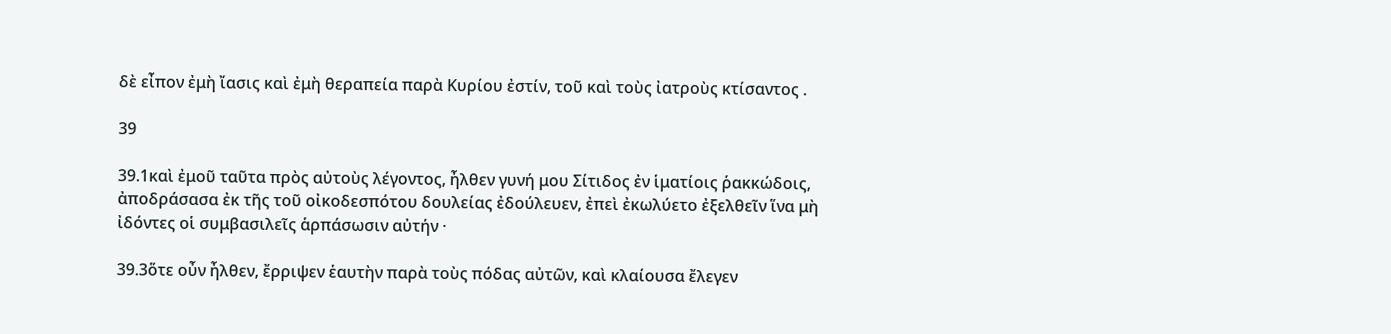δὲ εἶπον ἐμὴ ἴασις καὶ ἐμὴ θεραπεία παρὰ Κυρίου ἐστίν, τοῦ καὶ τοὺς ἰατροὺς κτίσαντος .

39

39.1καὶ ἐμοῦ ταῦτα πρὸς αὐτοὺς λέγοντος, ἦλθεν γυνή μου Σίτιδος ἐν ἱματίοις ῥακκώδοις, ἀποδράσασα ἐκ τῆς τοῦ οἰκοδεσπότου δουλείας ἐδούλευεν, ἐπεὶ ἐκωλύετο ἐξελθεῖν ἵνα μὴ ἰδόντες οἱ συμβασιλεῖς ἁρπάσωσιν αὐτήν ·

39.3ὅτε οὖν ἦλθεν, ἔρριψεν ἑαυτὴν παρὰ τοὺς πόδας αὐτῶν, καὶ κλαίουσα ἔλεγεν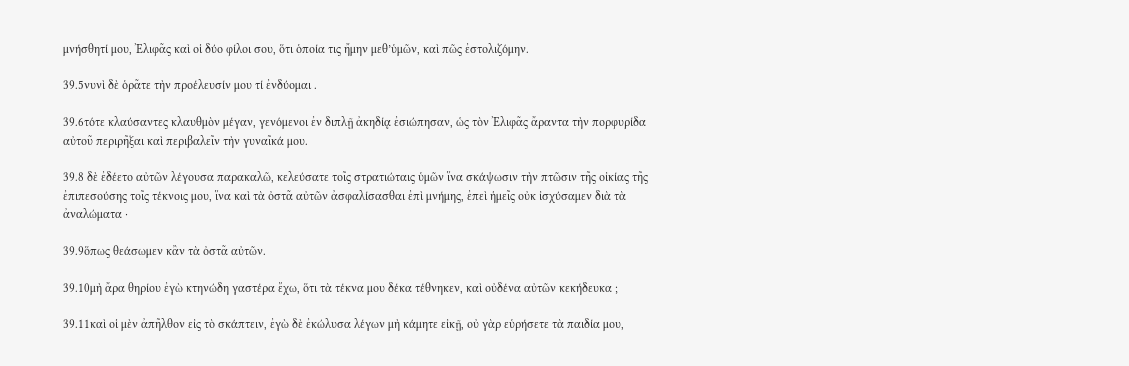μνήσθητί μου, Ἐλιφᾶς καὶ οἱ δύο φίλοι σου, ὅτι ὁποία τις ἤμην μεθ’ὑμῶν, καὶ πῶς ἐστολιζόμην.

39.5νυνὶ δὲ ὁρᾶτε τὴν προέλευσίν μου τί ἐνδύομαι .

39.6τότε κλαύσαντες κλαυθμὸν μέγαν, γενόμενοι ἐν διπλῇ ἀκηδίᾳ ἐσιώπησαν, ὡς τὸν Ἐλιφᾶς ἄραντα τὴν πορφυρίδα αὐτοῦ περιρῆξαι καὶ περιβαλεῖν τὴν γυναῖκά μου.

39.8 δὲ ἐδέετο αὐτῶν λέγουσα παρακαλῶ, κελεύσατε τοῖς στρατιώταις ὑμῶν ἵνα σκάψωσιν τὴν πτῶσιν τῆς οἰκίας τῆς ἐπιπεσούσης τοῖς τέκνοις μου, ἵνα καὶ τὰ ὀστᾶ αὐτῶν ἀσφαλίσασθαι ἐπὶ μνήμης, ἐπεὶ ἡμεῖς οὐκ ἰσχύσαμεν διὰ τὰ ἀναλώματα ·

39.9ὅπως θεάσωμεν κἂν τὰ ὀστᾶ αὐτῶν.

39.10μὴ ἄρα θηρίου ἐγὼ κτηνώδη γαστέρα ἔχω, ὅτι τὰ τέκνα μου δέκα τέθνηκεν, καὶ οὐδένα αὐτῶν κεκήδευκα ;

39.11καὶ οἱ μὲν ἀπῆλθον εἰς τὸ σκάπτειν, ἐγὼ δὲ ἐκώλυσα λέγων μὴ κάμητε εἰκῇ, οὐ γὰρ εὑρήσετε τὰ παιδία μου,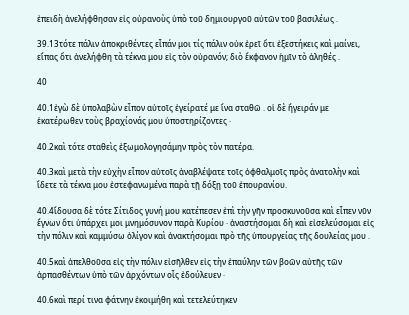ἐπειδὴ ἀνελήφθησαν εἰς οὐρανοὺς ὑπὸ τοῦ δημιουργοῦ αὐτῶν τοῦ βασιλέως .

39.13τότε πάλιν ἀποκριθέντες εἶπάν μοι τίς πάλιν οὐκ ἐρεῖ ὅτι ἐξεστήκεις καὶ μαίνει, εἴπας ὅτι ἀνελήφθη τὰ τέκνα μου εἰς τὸν οὐρανόν; διὸ ἔκφανον ἡμῖν τὸ ἀληθές .

40

40.1ἐγὼ δὲ ὑπολαβὼν εἶπον αὐτοῖς ἐγείρατέ με ἵνα σταθῶ . οἱ δὲ ἤγειράν με ἑκατέρωθεν τοὺς βραχίονάς μου ὑποστηρίζοντες ·

40.2καὶ τότε σταθεὶς ἐξωμολογησάμην πρὸς τὸν πατέρα.

40.3καὶ μετὰ τὴν εὐχὴν εἶπον αὐτοῖς ἀναβλέψατε τοῖς ὀφθαλμοῖς πρὸς ἀνατολὴν καὶ ἴδετε τὰ τέκνα μου ἐστεφανωμένα παρὰ τῇ δόξῃ τοῦ ἐπουρανίου.

40.4ἴδουσα δὲ τότε Σίτιδος γυνή μου κατέπεσεν ἐπὶ τὴν γῆν προσκυνοῦσα καὶ εἶπεν νῦν ἔγνων ὅτι ὑπάρχει μοι μνημόσυνον παρὰ Κυρίου · ἀναστήσομαι δὴ καὶ εἰσελεύσομαι εἰς τὴν πόλιν καὶ καμμύσω ὀλίγον καὶ ἀνακτήσομαι πρὸ τῆς ὑπουργείας τῆς δουλείας μου .

40.5καὶ ἀπελθοῦσα εἰς τὴν πόλιν εἰσῆλθεν εἰς τὴν ἐπαύλην τῶν βοῶν αὐτῆς τῶν ἁρπασθέντων ὑπὸ τῶν ἀρχόντων οἷς ἐδούλευεν ·

40.6καὶ περί τινα φάτνην ἐκοιμήθη καὶ τετελεύτηκεν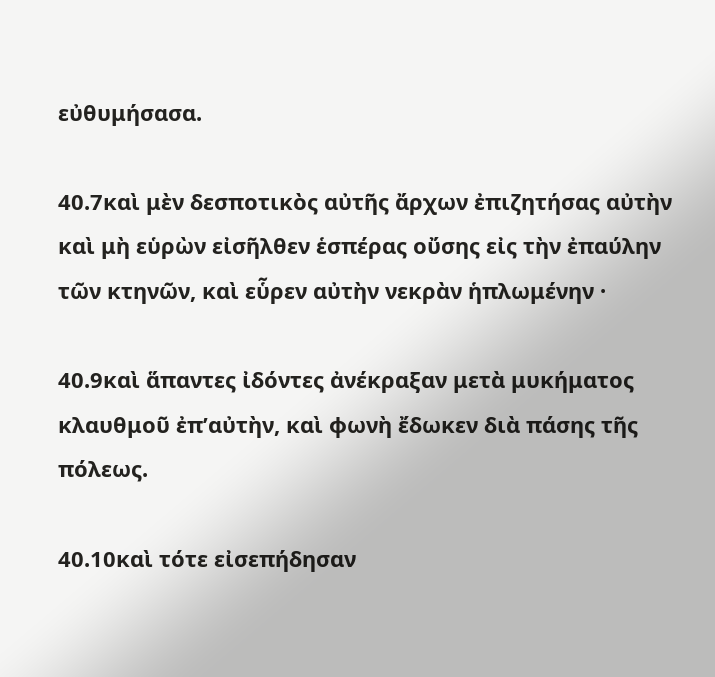εὐθυμήσασα.

40.7καὶ μὲν δεσποτικὸς αὐτῆς ἄρχων ἐπιζητήσας αὐτὴν καὶ μὴ εὑρὼν εἰσῆλθεν ἑσπέρας οὔσης εἰς τὴν ἐπαύλην τῶν κτηνῶν, καὶ εὗρεν αὐτὴν νεκρὰν ἡπλωμένην ·

40.9καὶ ἅπαντες ἰδόντες ἀνέκραξαν μετὰ μυκήματος κλαυθμοῦ ἐπ’αὐτὴν, καὶ φωνὴ ἔδωκεν διὰ πάσης τῆς πόλεως.

40.10καὶ τότε εἰσεπήδησαν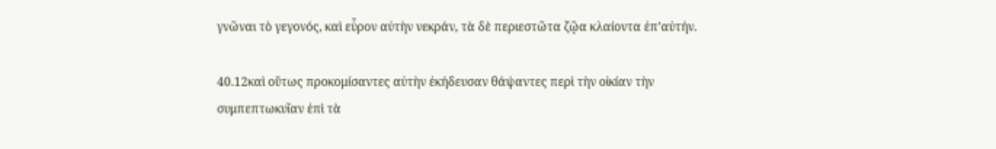γνῶναι τὸ γεγονός, καὶ εὗρον αὐτὴν νεκράν, τὰ δὲ περιεστῶτα ζῷα κλαίοντα ἐπ’αὐτήν.

40.12καὶ οὕτως προκομίσαντες αὐτὴν ἐκήδευσαν θάψαντες περὶ τὴν οἰκίαν τὴν συμπεπτωκυῖαν ἐπὶ τὰ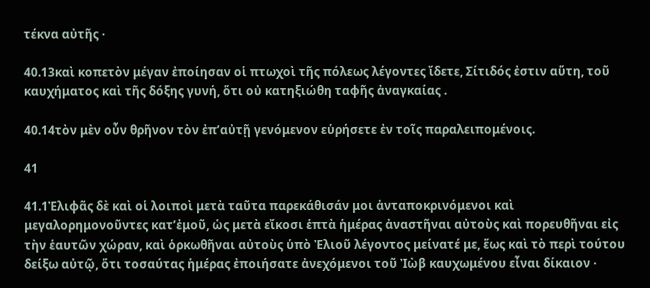τέκνα αὐτῆς ·

40.13καὶ κοπετὸν μέγαν ἐποίησαν οἱ πτωχοὶ τῆς πόλεως λέγοντες ἴδετε, Σίτιδός ἐστιν αὕτη, τοῦ καυχήματος καὶ τῆς δόξης γυνή, ὅτι οὐ κατηξιώθη ταφῆς ἀναγκαίας .

40.14τὸν μὲν οὖν θρῆνον τὸν ἐπ’αὐτῇ γενόμενον εὑρήσετε ἐν τοῖς παραλειπομένοις.

41

41.1Ἐλιφᾶς δὲ καὶ οἱ λοιποὶ μετὰ ταῦτα παρεκάθισάν μοι ἀνταποκρινόμενοι καὶ μεγαλορημονοῦντες κατ’ἐμοῦ, ὡς μετὰ εἴκοσι ἑπτὰ ἡμέρας ἀναστῆναι αὐτοὺς καὶ πορευθῆναι εἰς τὴν ἑαυτῶν χώραν, καὶ ὁρκωθῆναι αὐτοὺς ὑπὸ Ἐλιοῦ λέγοντος μείνατέ με, ἕως καὶ τὸ περὶ τούτου δείξω αὐτῷ, ὅτι τοσαύτας ἡμέρας ἐποιήσατε ἀνεχόμενοι τοῦ Ἰὼβ καυχωμένου εἶναι δίκαιον ·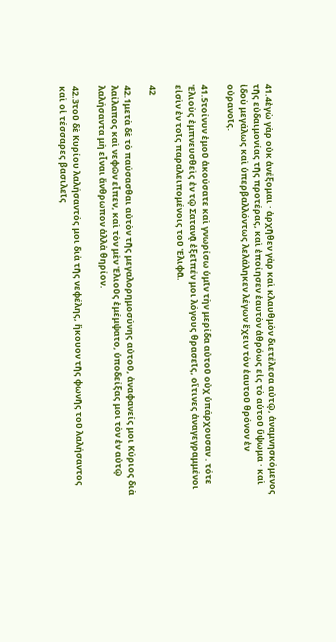41.4ἐγὼ γὰρ οὐκ ἀνέξομαι · ἀρχῆθεν γὰρ καὶ κλαυθμὸν διετέλεσα αὐτῷ, ἀναμνησκόμενος τῆς εὐδαιμονίας τῆς προτέρας, καὶ ἐποίησεν ἑαυτὸν ἀθρόως εἰς τὸ αὑτοῦ ὕψωμα · καὶ ἰδοὺ μεγάλως καὶ ὑπερβαλλόντως λελάληκεν λέγων ἔχειν τὸν ἑαυτοῦ θρόνον ἐν οὐρανοῖς.

41.5τοίνυν ἐμοῦ ἀκούσατε καὶ γνωρίσω ὑμῖν τὴν μερίδα αὐτοῦ οὐχ ὑπάρχουσαν . τότε Ἐλιοὺς ἐμπνευσθεὶς ἐν τῷ Σατανᾷ ἐξεῖπέν μοι λόγους θρασεῖς, οἵτινες ἀναγεγραμμένοι εἰσὶν ἐν τοῖς παραλειπομένοις τοῦ Ἐλιφᾶ.

42

42.1μετὰ δὲ τὸ παύσασθαι αὐτὸν τῆς μεγαλορημοσύνης αὐτοῦ, ἀναφανείς μοι Κύριος διὰ λαίλαπος καὶ νεφῶν εἶπεν, καὶ τὸν μὲν Ἐλιοῦς ἐμέμψατο, ὑποδείξας μοι τὸν ἐν αὐτῷ λαλήσαντα μὴ εἶναι ἄνθρωπον ἀλλὰ θηρίον.

42.3τοῦ δὲ Κυρίου λαλήσαντός μοι διὰ τῆς νεφέλης, ἤκουον τῆς φωνῆς τοῦ λαλήσαντος καὶ οἱ τέσσαρες βασιλεῖς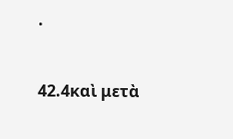·

42.4καὶ μετὰ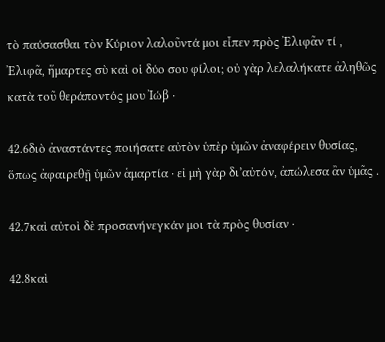τὸ παύσασθαι τὸν Κύριον λαλοῦντά μοι εἶπεν πρὸς Ἐλιφᾶν τί , Ἐλιφᾶ, ἥμαρτες σὺ καὶ οἱ δύο σου φίλοι; οὐ γὰρ λελαλήκατε ἀληθῶς κατὰ τοῦ θεράποντός μου Ἰώβ ·

42.6διὸ ἀναστάντες ποιήσατε αὐτὸν ὑπὲρ ὑμῶν ἀναφέρειν θυσίας, ὅπως ἀφαιρεθῇ ὑμῶν ἁμαρτία · εἰ μὴ γὰρ δι’αὐτόν, ἀπώλεσα ἂν ὑμᾶς .

42.7καὶ αὐτοὶ δὲ προσανήνεγκάν μοι τὰ πρὸς θυσίαν ·

42.8καὶ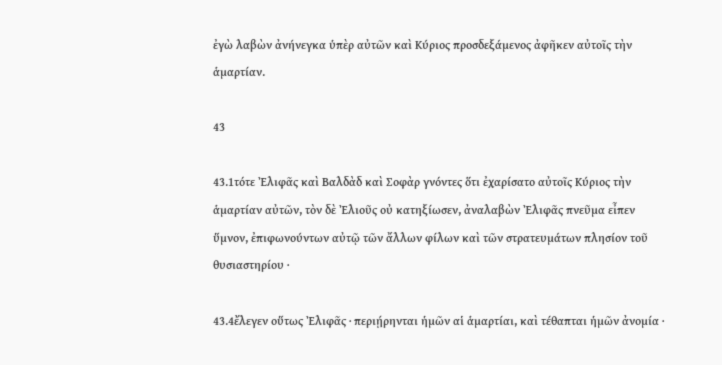ἐγὼ λαβὼν ἀνήνεγκα ὑπὲρ αὐτῶν καὶ Κύριος προσδεξάμενος ἀφῆκεν αὐτοῖς τὴν ἁμαρτίαν.

43

43.1τότε Ἐλιφᾶς καὶ Βαλδὰδ καὶ Σοφὰρ γνόντες ὅτι ἐχαρίσατο αὐτοῖς Κύριος τὴν ἁμαρτίαν αὐτῶν, τὸν δὲ Ἐλιοῦς οὐ κατηξίωσεν, ἀναλαβὼν Ἐλιφᾶς πνεῦμα εἶπεν ὕμνον, ἐπιφωνούντων αὐτῷ τῶν ἄλλων φίλων καὶ τῶν στρατευμάτων πλησίον τοῦ θυσιαστηρίου ·

43.4ἔλεγεν οὕτως Ἐλιφᾶς · περιῄρηνται ἡμῶν αἱ ἁμαρτίαι, καὶ τέθαπται ἡμῶν ἀνομία ·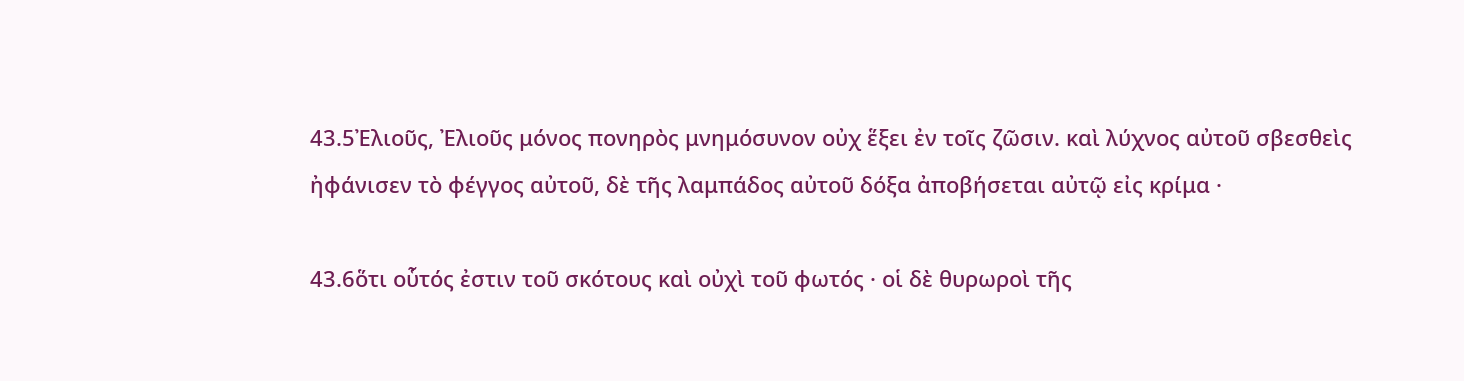43.5Ἐλιοῦς, Ἐλιοῦς μόνος πονηρὸς μνημόσυνον οὐχ ἕξει ἐν τοῖς ζῶσιν. καὶ λύχνος αὐτοῦ σβεσθεὶς ἠφάνισεν τὸ φέγγος αὐτοῦ, δὲ τῆς λαμπάδος αὐτοῦ δόξα ἀποβήσεται αὐτῷ εἰς κρίμα ·

43.6ὅτι οὗτός ἐστιν τοῦ σκότους καὶ οὐχὶ τοῦ φωτός · οἱ δὲ θυρωροὶ τῆς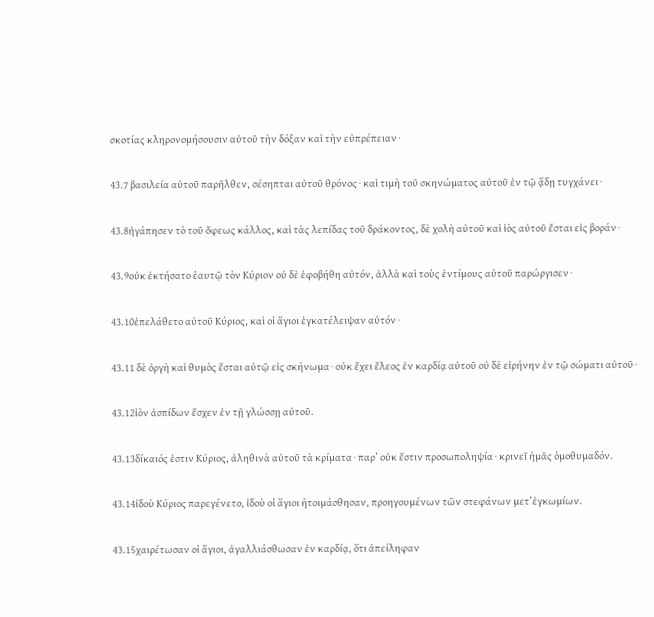σκοτίας κληρονομήσουσιν αὐτοῦ τὴν δόξαν καὶ τὴν εὐπρέπειαν ·

43.7 βασιλεία αὐτοῦ παρῆλθεν, σέσηπται αὐτοῦ θρόνος · καὶ τιμὴ τοῦ σκηνώματος αὐτοῦ ἐν τῷ ᾅδῃ τυγχάνει ·

43.8ἠγάπησεν τὸ τοῦ ὄφεως κάλλος, καὶ τὰς λεπίδας τοῦ δράκοντος, δὲ χολὴ αὐτοῦ καὶ ἰὸς αὐτοῦ ἔσται εἰς βοράν ·

43.9οὐκ ἐκτήσατο ἑαυτῷ τὸν Κύριον οὐ δὲ ἐφοβήθη αὐτόν, ἀλλὰ καὶ τοὺς ἐντίμους αὐτοῦ παρώργισεν ·

43.10ἐπελάθετο αὐτοῦ Κύριος, καὶ οἱ ἅγιοι ἐγκατέλειψαν αὐτόν ·

43.11 δὲ ὀργὴ καὶ θυμὸς ἔσται αὐτῷ εἰς σκήνωμα · οὐκ ἔχει ἔλεος ἐν καρδίᾳ αὐτοῦ οὐ δὲ εἰρήνην ἐν τῷ σώματι αὐτοῦ ·

43.12ἰὸν ἀσπίδων ἔσχεν ἐν τῇ γλώσσῃ αὐτοῦ.

43.13δίκαιός ἐστιν Κύριος, ἀληθινὰ αὐτοῦ τὰ κρίματα · παρ’ οὐκ ἔστιν προσωποληψία · κρινεῖ ἡμᾶς ὁμοθυμαδόν.

43.14ἰδοὺ Κύριος παρεγένετο, ἰδοὺ οἱ ἅγιοι ἡτοιμάσθησαν, προηγουμένων τῶν στεφάνων μετ’ἐγκωμίων.

43.15χαιρέτωσαν οἱ ἅγιοι, ἀγαλλιάσθωσαν ἐν καρδίᾳ, ὅτι ἀπείληφαν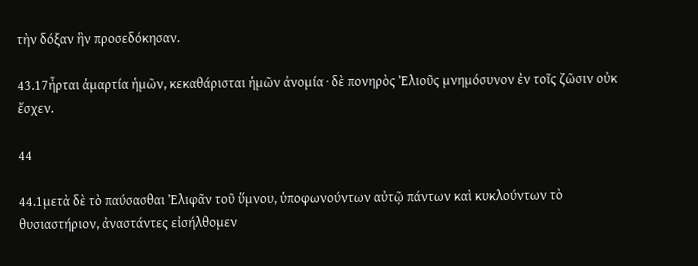τὴν δόξαν ἣν προσεδόκησαν.

43.17ἦρται ἁμαρτία ἡμῶν, κεκαθάρισται ἡμῶν ἀνομία · δὲ πονηρὸς Ἐλιοῦς μνημόσυνον ἐν τοῖς ζῶσιν οὐκ ἔσχεν.

44

44.1μετὰ δὲ τὸ παύσασθαι Ἐλιφᾶν τοῦ ὕμνου, ὑποφωνούντων αὐτῷ πάντων καὶ κυκλούντων τὸ θυσιαστήριον, ἀναστάντες εἰσήλθομεν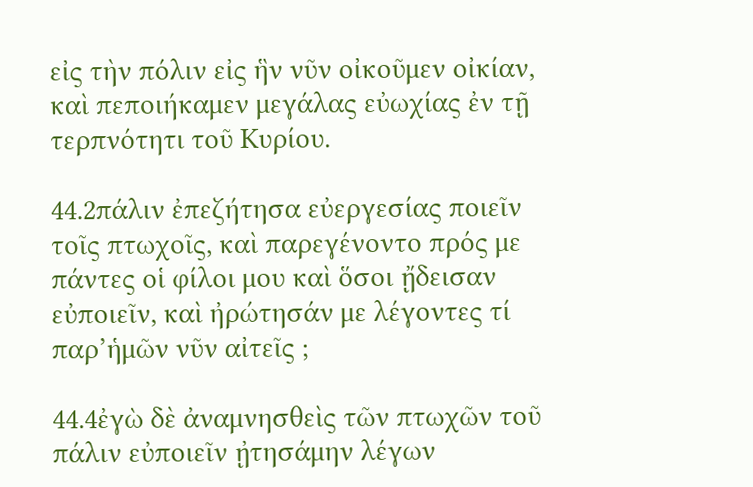εἰς τὴν πόλιν εἰς ἣν νῦν οἰκοῦμεν οἰκίαν, καὶ πεποιήκαμεν μεγάλας εὐωχίας ἐν τῇ τερπνότητι τοῦ Κυρίου.

44.2πάλιν ἐπεζήτησα εὐεργεσίας ποιεῖν τοῖς πτωχοῖς, καὶ παρεγένοντο πρός με πάντες οἱ φίλοι μου καὶ ὅσοι ᾔδεισαν εὐποιεῖν, καὶ ἠρώτησάν με λέγοντες τί παρ’ἡμῶν νῦν αἰτεῖς ;

44.4ἐγὼ δὲ ἀναμνησθεὶς τῶν πτωχῶν τοῦ πάλιν εὐποιεῖν ᾐτησάμην λέγων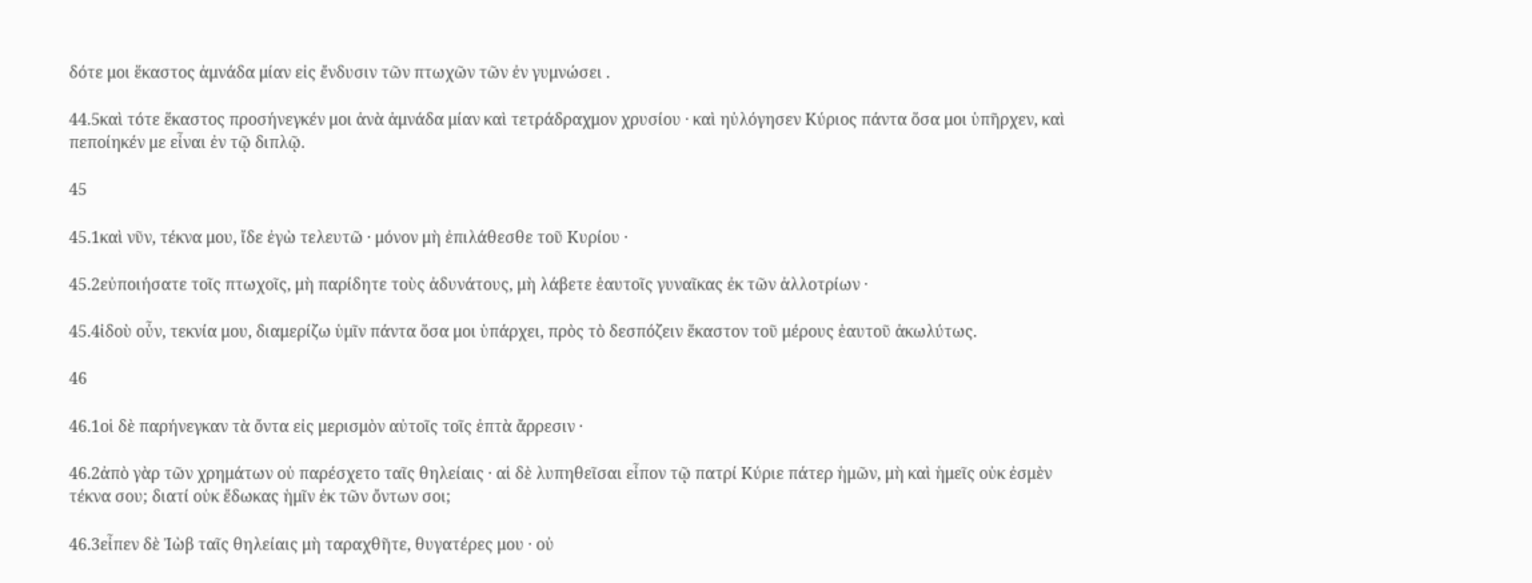δότε μοι ἕκαστος ἀμνάδα μίαν εἰς ἔνδυσιν τῶν πτωχῶν τῶν ἐν γυμνώσει .

44.5καὶ τότε ἕκαστος προσήνεγκέν μοι ἀνὰ ἀμνάδα μίαν καὶ τετράδραχμον χρυσίου · καὶ ηὐλόγησεν Κύριος πάντα ὅσα μοι ὑπῆρχεν, καὶ πεποίηκέν με εἶναι ἐν τῷ διπλῷ.

45

45.1καὶ νῦν, τέκνα μου, ἴδε ἐγὼ τελευτῶ · μόνον μὴ ἐπιλάθεσθε τοῦ Κυρίου ·

45.2εὐποιήσατε τοῖς πτωχοῖς, μὴ παρίδητε τοὺς ἀδυνάτους, μὴ λάβετε ἑαυτοῖς γυναῖκας ἐκ τῶν ἀλλοτρίων ·

45.4ἰδοὺ οὖν, τεκνία μου, διαμερίζω ὑμῖν πάντα ὅσα μοι ὑπάρχει, πρὸς τὸ δεσπόζειν ἕκαστον τοῦ μέρους ἑαυτοῦ ἀκωλύτως.

46

46.1οἱ δὲ παρήνεγκαν τὰ ὄντα εἰς μερισμὸν αὐτοῖς τοῖς ἑπτὰ ἄρρεσιν ·

46.2ἀπὸ γὰρ τῶν χρημάτων οὐ παρέσχετο ταῖς θηλείαις · αἱ δὲ λυπηθεῖσαι εἶπον τῷ πατρί Κύριε πάτερ ἡμῶν, μὴ καὶ ἡμεῖς οὐκ ἐσμὲν τέκνα σου; διατί οὐκ ἔδωκας ἡμῖν ἐκ τῶν ὄντων σοι;

46.3εἶπεν δὲ Ἰὼβ ταῖς θηλείαις μὴ ταραχθῆτε, θυγατέρες μου · οὐ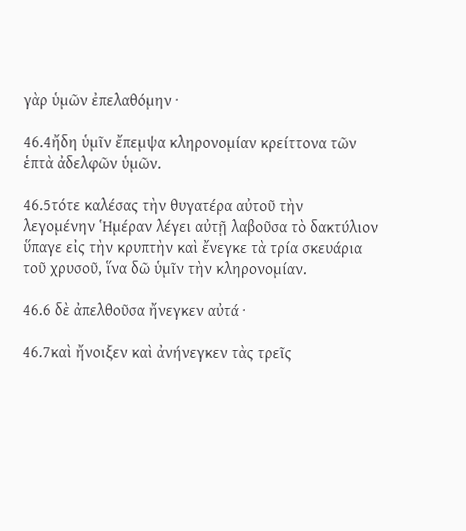γὰρ ὑμῶν ἐπελαθόμην ·

46.4ἤδη ὑμῖν ἔπεμψα κληρονομίαν κρείττονα τῶν ἑπτὰ ἀδελφῶν ὑμῶν.

46.5τότε καλέσας τὴν θυγατέρα αὐτοῦ τὴν λεγομένην Ἡμέραν λέγει αὐτῇ λαβοῦσα τὸ δακτύλιον ὕπαγε εἰς τὴν κρυπτὴν καὶ ἔνεγκε τὰ τρία σκευάρια τοῦ χρυσοῦ, ἵνα δῶ ὑμῖν τὴν κληρονομίαν.

46.6 δὲ ἀπελθοῦσα ἤνεγκεν αὐτά ·

46.7καὶ ἤνοιξεν καὶ ἀνήνεγκεν τὰς τρεῖς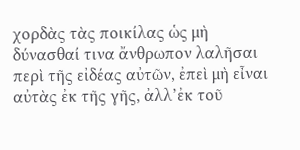χορδὰς τὰς ποικίλας ὡς μὴ δύνασθαί τινα ἄνθρωπον λαλῆσαι περὶ τῆς εἰδέας αὐτῶν, ἐπεὶ μὴ εἶναι αὐτὰς ἐκ τῆς γῆς, ἀλλ’ἐκ τοῦ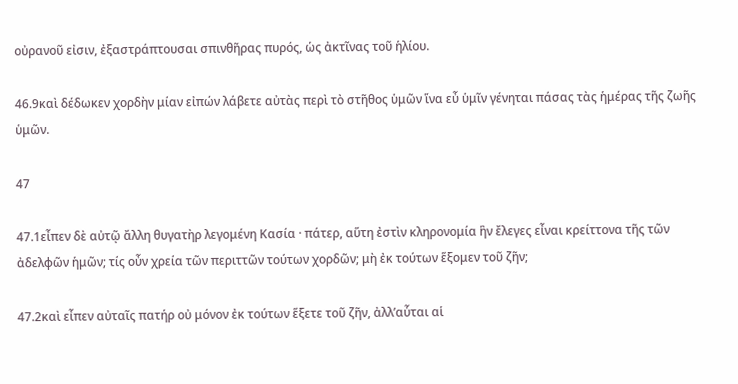οὐρανοῦ εἰσιν, ἐξαστράπτουσαι σπινθῆρας πυρός, ὡς ἀκτῖνας τοῦ ἡλίου.

46.9καὶ δέδωκεν χορδὴν μίαν εἰπών λάβετε αὐτὰς περὶ τὸ στῆθος ὑμῶν ἵνα εὖ ὑμῖν γένηται πάσας τὰς ἡμέρας τῆς ζωῆς ὑμῶν.

47

47.1εἶπεν δὲ αὐτῷ ἄλλη θυγατὴρ λεγομένη Κασία · πάτερ, αὕτη ἐστὶν κληρονομία ἣν ἔλεγες εἶναι κρείττονα τῆς τῶν ἀδελφῶν ἡμῶν; τίς οὖν χρεία τῶν περιττῶν τούτων χορδῶν; μὴ ἐκ τούτων ἕξομεν τοῦ ζῆν;

47.2καὶ εἶπεν αὐταῖς πατήρ οὐ μόνον ἐκ τούτων ἕξετε τοῦ ζῆν, ἀλλ’αὗται αἱ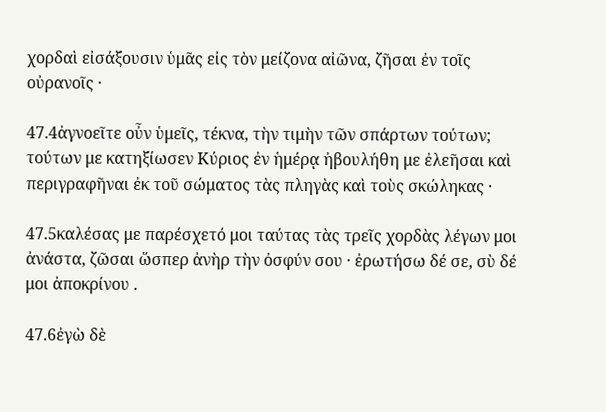χορδαὶ εἰσάξουσιν ὑμᾶς εἰς τὸν μείζονα αἰῶνα, ζῆσαι ἐν τοῖς οὐρανοῖς ·

47.4ἀγνοεῖτε οὖν ὑμεῖς, τέκνα, τὴν τιμὴν τῶν σπάρτων τούτων; τούτων με κατηξίωσεν Κύριος ἐν ἡμέρᾳ ἠβουλήθη με ἐλεῆσαι καὶ περιγραφῆναι ἐκ τοῦ σώματος τὰς πληγὰς καὶ τοὺς σκώληκας ·

47.5καλέσας με παρέσχετό μοι ταύτας τὰς τρεῖς χορδὰς λέγων μοι ἀνάστα, ζῶσαι ὥσπερ ἀνὴρ τὴν ὀσφύν σου · ἐρωτήσω δέ σε, σὺ δέ μοι ἀποκρίνου .

47.6ἐγὼ δὲ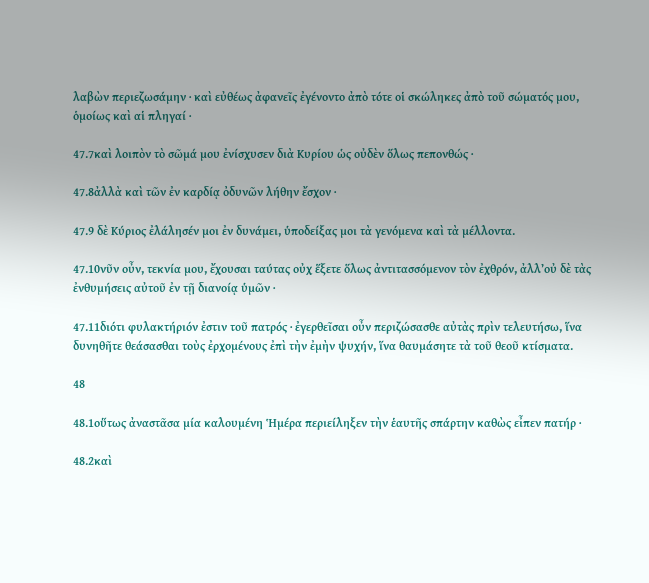λαβὼν περιεζωσάμην · καὶ εὐθέως ἀφανεῖς ἐγένοντο ἀπὸ τότε οἱ σκώληκες ἀπὸ τοῦ σώματός μου, ὁμοίως καὶ αἱ πληγαί ·

47.7καὶ λοιπὸν τὸ σῶμά μου ἐνίσχυσεν διὰ Κυρίου ὡς οὐδὲν ὅλως πεπονθώς ·

47.8ἀλλὰ καὶ τῶν ἐν καρδίᾳ ὀδυνῶν λήθην ἔσχον ·

47.9 δὲ Κύριος ἐλάλησέν μοι ἐν δυνάμει, ὑποδείξας μοι τὰ γενόμενα καὶ τὰ μέλλοντα.

47.10νῦν οὖν, τεκνία μου, ἔχουσαι ταύτας οὐχ ἕξετε ὅλως ἀντιτασσόμενον τὸν ἐχθρόν, ἀλλ’οὐ δὲ τὰς ἐνθυμήσεις αὐτοῦ ἐν τῇ διανοίᾳ ὑμῶν ·

47.11διότι φυλακτήριόν ἐστιν τοῦ πατρός · ἐγερθεῖσαι οὖν περιζώσασθε αὐτὰς πρὶν τελευτήσω, ἵνα δυνηθῆτε θεάσασθαι τοὺς ἐρχομένους ἐπὶ τὴν ἐμὴν ψυχήν, ἵνα θαυμάσητε τὰ τοῦ θεοῦ κτίσματα.

48

48.1οὕτως ἀναστᾶσα μία καλουμένη Ἡμέρα περιείληξεν τὴν ἑαυτῆς σπάρτην καθὼς εἶπεν πατήρ ·

48.2καὶ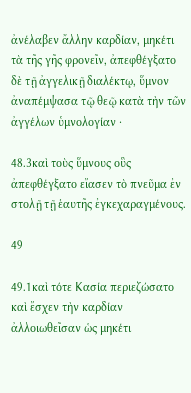ἀνέλαβεν ἄλλην καρδίαν, μηκέτι τὰ τῆς γῆς φρονεῖν, ἀπεφθέγξατο δὲ τῇ ἀγγελικῇ διαλέκτῳ, ὕμνον ἀναπέμψασα τῷ θεῷ κατὰ τὴν τῶν ἀγγέλων ὑμνολογίαν ·

48.3καὶ τοὺς ὕμνους οὓς ἀπεφθέγξατο εἴασεν τὸ πνεῦμα ἐν στολῇ τῇ ἑαυτῆς ἐγκεχαραγμένους.

49

49.1καὶ τότε Κασία περιεζώσατο καὶ ἔσχεν τὴν καρδίαν ἀλλοιωθεῖσαν ὡς μηκέτι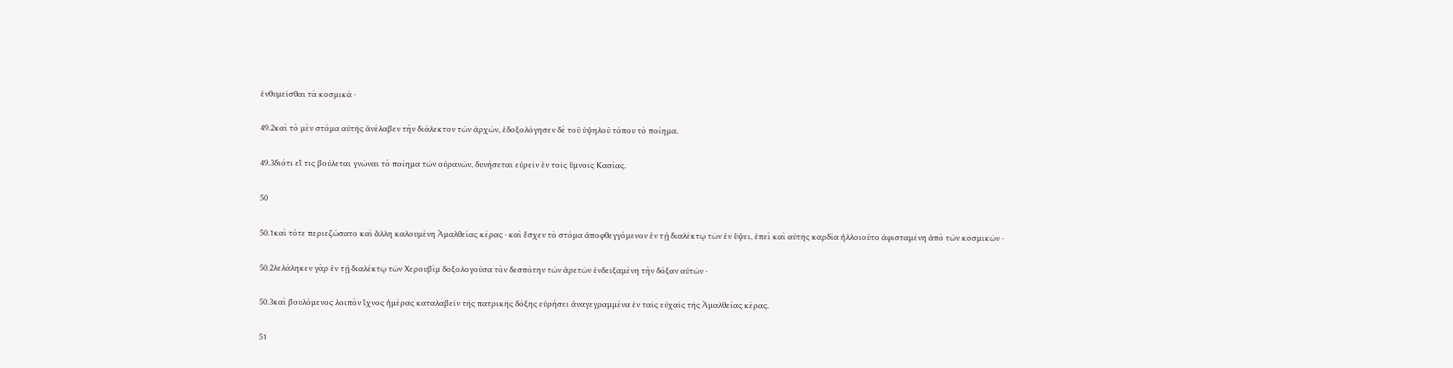ἐνθυμεῖσθαι τὰ κοσμικά ·

49.2καὶ τὸ μὲν στόμα αὐτῆς ἀνέλαβεν τὴν διάλεκτον τῶν ἀρχῶν, ἐδοξολόγησεν δὲ τοῦ ὑψηλοῦ τόπου τὸ ποίημα.

49.3διότι εἴ τις βούλεται γνῶναι τὸ ποίημα τῶν οὐρανῶν, δυνήσεται εὑρεῖν ἐν τοῖς ὕμνοις Κασίας.

50

50.1καὶ τότε περιεζώσατο καὶ ἄλλη καλουμένη Ἀμαλθείας κέρας · καὶ ἔσχεν τὸ στόμα ἀποφθεγγόμενον ἐν τῇ διαλέκτῳ τῶν ἐν ὕψει, ἐπεὶ καὶ αὐτῆς καρδία ἠλλοιοῦτο ἀφισταμένη ἀπὸ τῶν κοσμικῶν ·

50.2λελάληκεν γὰρ ἐν τῇ διαλέκτῳ τῶν Χερουβὶμ δοξολογοῦσα τὸν δεσπότην τῶν ἀρετῶν ἐνδειξαμένη τὴν δόξαν αὐτῶν ·

50.3καὶ βουλόμενος λοιπὸν ἴχνος ἡμέρας καταλαβεῖν τῆς πατρικῆς δόξης εὑρήσει ἀναγεγραμμένα ἐν ταῖς εὐχαῖς τῆς Ἀμαλθείας κέρας.

51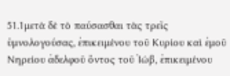51.1μετὰ δὲ τὸ παύσασθαι τὰς τρεῖς ὑμνολογούσας, ἐπικειμένου τοῦ Κυρίου καὶ ἐμοῦ Νηρείου ἀδελφοῦ ὄντος τοῦ Ἰώβ, ἐπικειμένου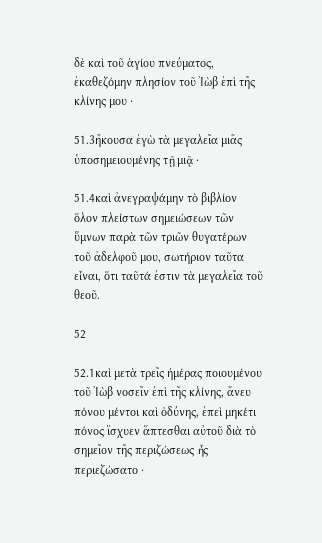δὲ καὶ τοῦ ἁγίου πνεύματος, ἐκαθεζόμην πλησίον τοῦ Ἰὼβ ἐπὶ τῆς κλίνης μου ·

51.3ἤκουσα ἐγὼ τὰ μεγαλεῖα μιᾶς ὑποσημειουμένης τῇ μιᾷ ·

51.4καὶ ἀνεγραψάμην τὸ βιβλίον ὅλον πλείστων σημειώσεων τῶν ὕμνων παρὰ τῶν τριῶν θυγατέρων τοῦ ἀδελφοῦ μου, σωτήριον ταῦτα εἶναι, ὅτι ταῦτά ἐστιν τὰ μεγαλεῖα τοῦ θεοῦ.

52

52.1καὶ μετὰ τρεῖς ἡμέρας ποιουμένου τοῦ Ἰὼβ νοσεῖν ἐπὶ τῆς κλίνης, ἄνευ πόνου μέντοι καὶ ὀδύνης, ἐπεὶ μηκέτι πόνος ἴσχυεν ἅπτεσθαι αὐτοῦ διὰ τὸ σημεῖον τῆς περιζώσεως ἧς περιεζώσατο ·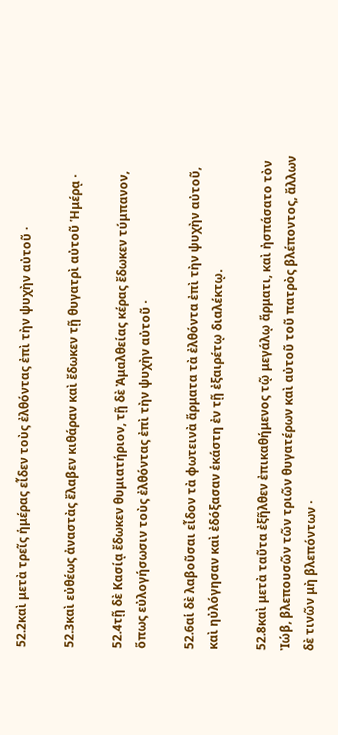52.2καὶ μετὰ τρεῖς ἡμέρας εἶδεν τοὺς ἐλθόντας ἐπὶ τὴν ψυχὴν αὐτοῦ ·

52.3καὶ εὐθέως ἀναστὰς ἔλαβεν κιθάραν καὶ ἔδωκεν τῇ θυγατρὶ αὐτοῦ Ἡμέρᾳ ·

52.4τῇ δὲ Κασίᾳ ἔδωκεν θυμιατήριον, τῇ δὲ Ἀμαλθείας κέρας ἔδωκεν τύμπανον, ὅπως εὐλογήσωσιν τοὺς ἐλθόντας ἐπὶ τὴν ψυχὴν αὐτοῦ ·

52.6αἱ δὲ λαβοῦσαι εἶδον τὰ φωτεινὰ ἅρματα τὰ ἐλθόντα ἐπὶ τὴν ψυχὴν αὐτοῦ, καὶ ηὐλόγησαν καὶ ἐδόξασαν ἑκάστη ἐν τῇ ἐξαιρέτῳ διαλέκτῳ.

52.8καὶ μετὰ ταῦτα ἐξῆλθεν ἐπικαθήμενος τῷ μεγάλῳ ἅρματι, καὶ ἠσπάσατο τὸν Ἰώβ, βλεπουσῶν τῶν τριῶν θυγατέρων καὶ αὐτοῦ τοῦ πατρὸς βλέποντος, ἄλλων δὲ τινῶν μὴ βλεπόντων ·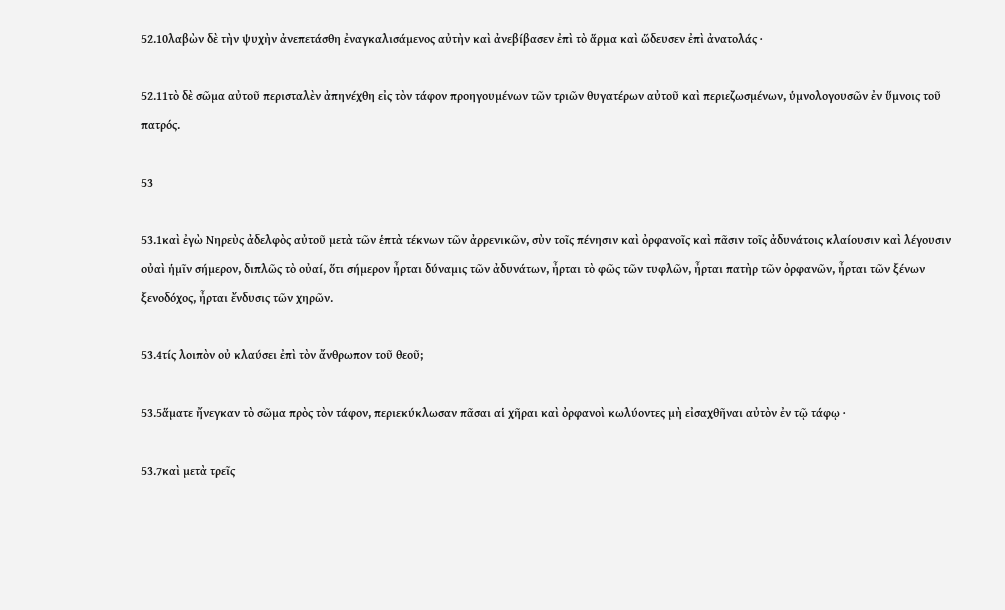52.10λαβὼν δὲ τὴν ψυχὴν ἀνεπετάσθη ἐναγκαλισάμενος αὐτὴν καὶ ἀνεβίβασεν ἐπὶ τὸ ἅρμα καὶ ὥδευσεν ἐπὶ ἀνατολάς ·

52.11τὸ δὲ σῶμα αὐτοῦ περισταλὲν ἀπηνέχθη εἰς τὸν τάφον προηγουμένων τῶν τριῶν θυγατέρων αὐτοῦ καὶ περιεζωσμένων, ὑμνολογουσῶν ἐν ὕμνοις τοῦ πατρός.

53

53.1καὶ ἐγὼ Νηρεὺς ἀδελφὸς αὐτοῦ μετὰ τῶν ἑπτὰ τέκνων τῶν ἀρρενικῶν, σὺν τοῖς πένησιν καὶ ὀρφανοῖς καὶ πᾶσιν τοῖς ἀδυνάτοις κλαίουσιν καὶ λέγουσιν οὐαὶ ἡμῖν σήμερον, διπλῶς τὸ οὐαί, ὅτι σήμερον ἦρται δύναμις τῶν ἀδυνάτων, ἦρται τὸ φῶς τῶν τυφλῶν, ἦρται πατὴρ τῶν ὀρφανῶν, ἦρται τῶν ξένων ξενοδόχος, ἦρται ἔνδυσις τῶν χηρῶν.

53.4τίς λοιπὸν οὐ κλαύσει ἐπὶ τὸν ἄνθρωπον τοῦ θεοῦ;

53.5ἅματε ἤνεγκαν τὸ σῶμα πρὸς τὸν τάφον, περιεκύκλωσαν πᾶσαι αἱ χῆραι καὶ ὀρφανοὶ κωλύοντες μὴ εἰσαχθῆναι αὐτὸν ἐν τῷ τάφῳ ·

53.7καὶ μετὰ τρεῖς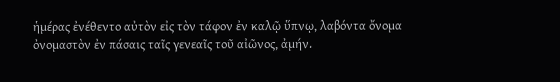ἡμέρας ἐνέθεντο αὐτὸν εἰς τὸν τάφον ἐν καλῷ ὕπνῳ, λαβόντα ὄνομα ὀνομαστὸν ἐν πάσαις ταῖς γενεαῖς τοῦ αἰῶνος, ἀμήν.